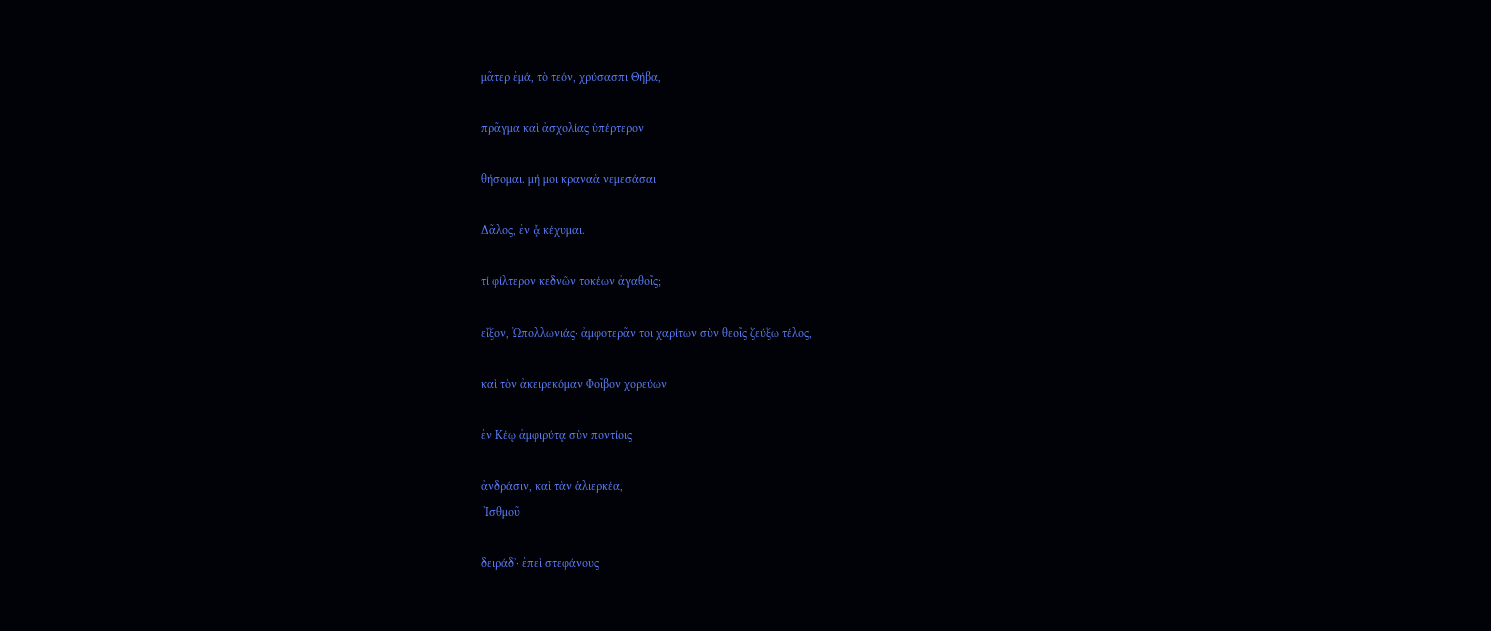μᾶτερ ἐμά, τὸ τεόν, χρύσασπι Θήβα,

πρᾶγμα καὶ ἀσχολίας ὑπέρτερον

θήσομαι. μή μοι κραναὰ νεμεσάσαι

Δᾶλος, ἐν ᾇ κέχυμαι.

τί φίλτερον κεδνῶν τοκέων ἀγαθοῖς;

εἶξον, Ὠπολλωνιάς· ἀμφοτερᾶν τοι χαρίτων σὺν θεοῖς ζεύξω τέλος,

καὶ τὸν ἀκειρεκόμαν Φοῖβον χορεύων

ἐν Κέῳ ἀμφιρύτᾳ σὺν ποντίοις

ἀνδράσιν, καὶ τὰν ἁλιερκέα,
 Ἰσθμοῦ

δειράδʼ· ἐπεὶ στεφάνους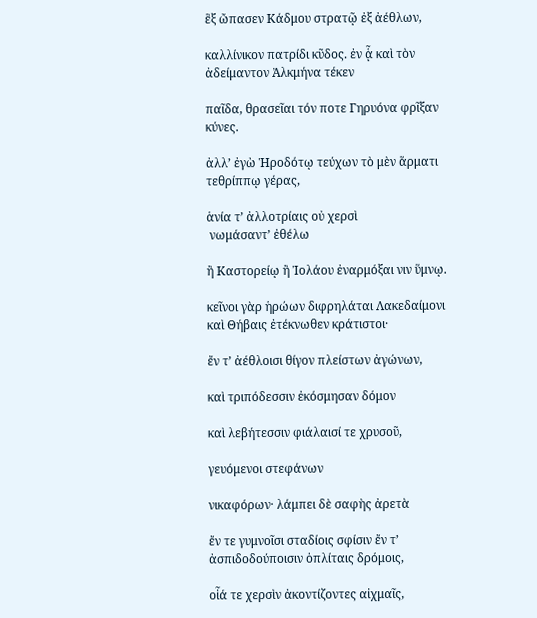ἓξ ὤπασεν Κάδμου στρατῷ ἐξ ἀέθλων,

καλλίνικον πατρίδι κῦδος. ἐν ᾇ καὶ τὸν ἀδείμαντον Ἀλκμήνα τέκεν

παῖδα, θρασεῖαι τόν ποτε Γηρυόνα φρῖξαν κύνες.

ἀλλʼ ἐγὼ Ἡροδότῳ τεύχων τὸ μὲν ἅρματι τεθρίππῳ γέρας,

ἁνία τʼ ἀλλοτρίαις οὐ χερσὶ
 νωμάσαντʼ ἐθέλω

ἢ Καστορείῳ ἢ Ἰολάου ἐναρμόξαι νιν ὕμνῳ.

κεῖνοι γὰρ ἡρώων διφρηλάται Λακεδαίμονι καὶ Θήβαις ἐτέκνωθεν κράτιστοι·

ἔν τʼ ἀέθλοισι θίγον πλείστων ἀγώνων,

καὶ τριπόδεσσιν ἐκόσμησαν δόμον

καὶ λεβήτεσσιν φιάλαισί τε χρυσοῦ,

γευόμενοι στεφάνων

νικαφόρων· λάμπει δὲ σαφὴς ἀρετὰ

ἔν τε γυμνοῖσι σταδίοις σφίσιν ἔν τʼ ἀσπιδοδούποισιν ὁπλίταις δρόμοις,

οἷά τε χερσὶν ἀκοντίζοντες αἰχμαῖς,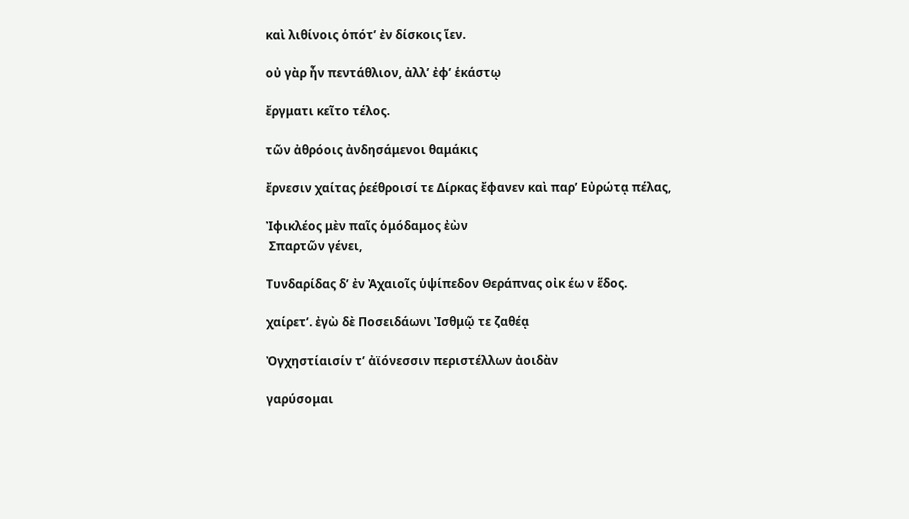καὶ λιθίνοις ὁπότʼ ἐν δίσκοις ἵεν.

οὐ γὰρ ἦν πεντάθλιον, ἀλλʼ ἐφʼ ἑκάστῳ

ἔργματι κεῖτο τέλος.

τῶν ἀθρόοις ἀνδησάμενοι θαμάκις

ἔρνεσιν χαίτας ῥεέθροισί τε Δίρκας ἔφανεν καὶ παρʼ Εὐρώτᾳ πέλας,

Ἰφικλέος μὲν παῖς ὁμόδαμος ἐὼν
 Σπαρτῶν γένει,

Τυνδαρίδας δʼ ἐν Ἀχαιοῖς ὑψίπεδον Θεράπνας οἰκ έω ν ἕδος.

χαίρετʼ. ἐγὼ δὲ Ποσειδάωνι Ἰσθμῷ τε ζαθέᾳ

Ὀγχηστίαισίν τʼ ἀϊόνεσσιν περιστέλλων ἀοιδὰν

γαρύσομαι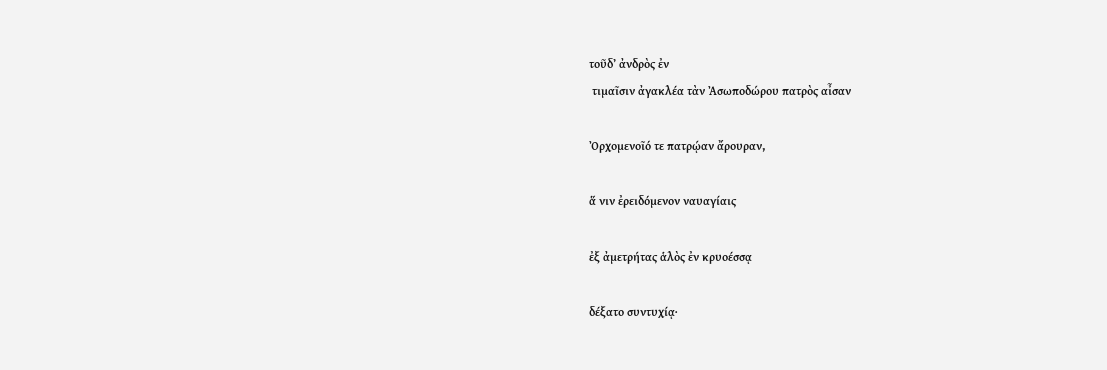τοῦδʼ ἀνδρὸς ἐν
 τιμαῖσιν ἀγακλέα τὰν Ἀσωποδώρου πατρὸς αἶσαν

Ὀρχομενοῖό τε πατρῴαν ἄρουραν,

ἅ νιν ἐρειδόμενον ναυαγίαις

ἐξ ἀμετρήτας ἁλὸς ἐν κρυοέσσᾳ

δέξατο συντυχίᾳ·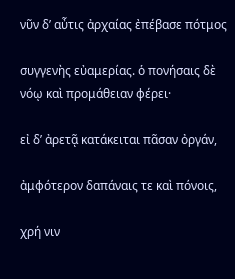νῦν δʼ αὖτις ἀρχαίας ἐπέβασε πότμος

συγγενὴς εὐαμερίας. ὁ πονήσαις δὲ νόῳ καὶ προμάθειαν φέρει·

εἰ δʼ ἀρετᾷ κατάκειται πᾶσαν ὀργάν,

ἀμφότερον δαπάναις τε καὶ πόνοις,

χρή νιν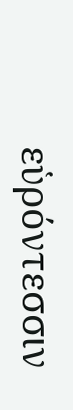εὑρόντεσσιν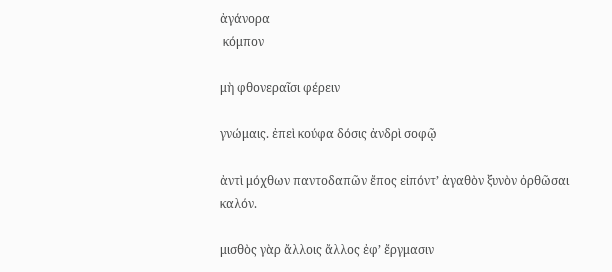ἀγάνορα
 κόμπον

μὴ φθονεραῖσι φέρειν

γνώμαις. ἐπεὶ κούφα δόσις ἀνδρὶ σοφῷ

ἀντὶ μόχθων παντοδαπῶν ἔπος εἰπόντʼ ἀγαθὸν ξυνὸν ὀρθῶσαι καλόν.

μισθὸς γὰρ ἄλλοις ἄλλος ἐφʼ ἔργμασιν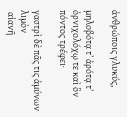ἀνθρώποις γλυκύς,

μηλοβότᾳ τʼ ἀρότᾳ τʼ ὀρνιχολόχῳ τε καὶ ὃν πόντος τρέφει·

γαστρὶ δὲ πᾶς τις ἀμύνων λιμὸν
 αἰανῆ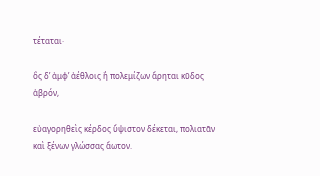τέταται·

ὃς δʼ ἀμφʼ ἀέθλοις ἢ πολεμίζων ἄρηται κῦδος ἁβρόν,

εὐαγορηθεὶς κέρδος ὕψιστον δέκεται, πολιατᾶν καὶ ξένων γλώσσας ἄωτον.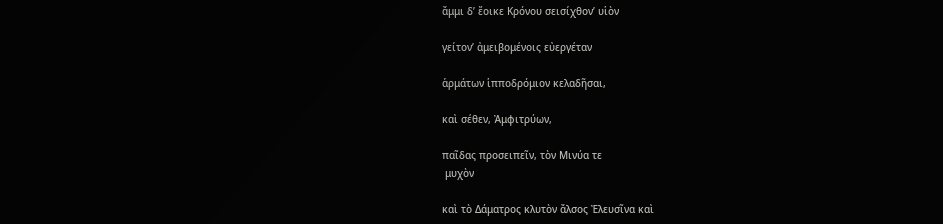ἄμμι δʼ ἔοικε Κρόνου σεισίχθονʼ υἱὸν

γείτονʼ ἀμειβομένοις εὐεργέταν

ἁρμάτων ἱπποδρόμιον κελαδῆσαι,

καὶ σέθεν, Ἀμφιτρύων,

παῖδας προσειπεῖν, τὸν Μινύα τε
 μυχὸν

καὶ τὸ Δάματρος κλυτὸν ἄλσος Ἐλευσῖνα καὶ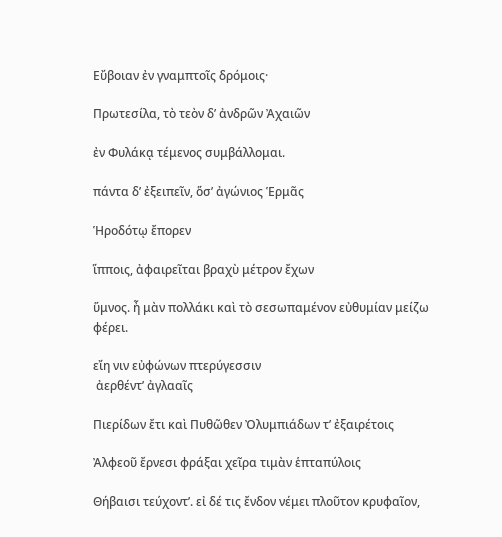Εὔβοιαν ἐν γναμπτοῖς δρόμοις·

Πρωτεσίλα, τὸ τεὸν δʼ ἀνδρῶν Ἀχαιῶν

ἐν Φυλάκᾳ τέμενος συμβάλλομαι.

πάντα δʼ ἐξειπεῖν, ὅσʼ ἀγώνιος Ἑρμᾶς

Ἡροδότῳ ἔπορεν

ἵπποις, ἀφαιρεῖται βραχὺ μέτρον ἔχων

ὕμνος. ἦ μὰν πολλάκι καὶ τὸ σεσωπαμένον εὐθυμίαν μείζω φέρει.

εἴη νιν εὐφώνων πτερύγεσσιν
 ἀερθέντʼ ἀγλααῖς

Πιερίδων ἔτι καὶ Πυθῶθεν Ὀλυμπιάδων τʼ ἐξαιρέτοις

Ἀλφεοῦ ἔρνεσι φράξαι χεῖρα τιμὰν ἑπταπύλοις

Θήβαισι τεύχοντʼ. εἰ δέ τις ἔνδον νέμει πλοῦτον κρυφαῖον,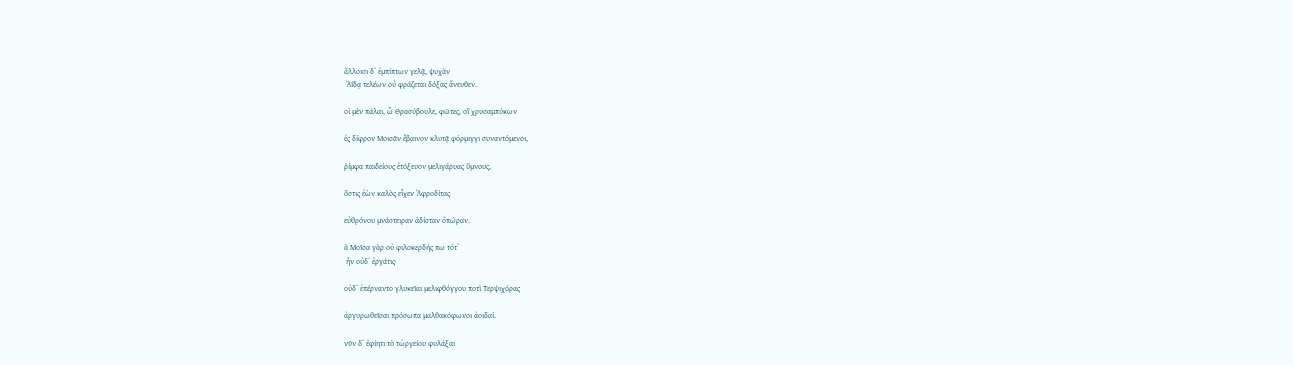ἄλλοισι δʼ ἐμπίπτων γελᾷ, ψυχὰν
 Ἀΐδᾳ τελέων οὐ φράζεται δόξας ἄνευθεν.

οἱ μὲν πάλαι, ὦ Θρασύβουλε, φῶτες, οἳ χρυσαμπύκων

ἐς δίφρον Μοισᾶν ἔβαινον κλυτᾷ φόρμιγγι συναντόμενοι,

ῥίμφα παιδείους ἐτόξευον μελιγάρυας ὕμνους,

ὅστις ἐὼν καλὸς εἶχεν Ἀφροδίτας

εὐθρόνου μνάστειραν ἁδίσταν ὀπώραν.

ἁ Μοῖσα γὰρ οὐ φιλοκερδής πω τότʼ
 ἦν οὐδʼ ἐργάτις·

οὐδʼ ἐπέρναντο γλυκεῖαι μελιφθόγγου ποτὶ Τερψιχόρας

ἀργυρωθεῖσαι πρόσωπα μαλθακόφωνοι ἀοιδαί.

νῦν δʼ ἐφίητι τὸ τὠργείου φυλάξαι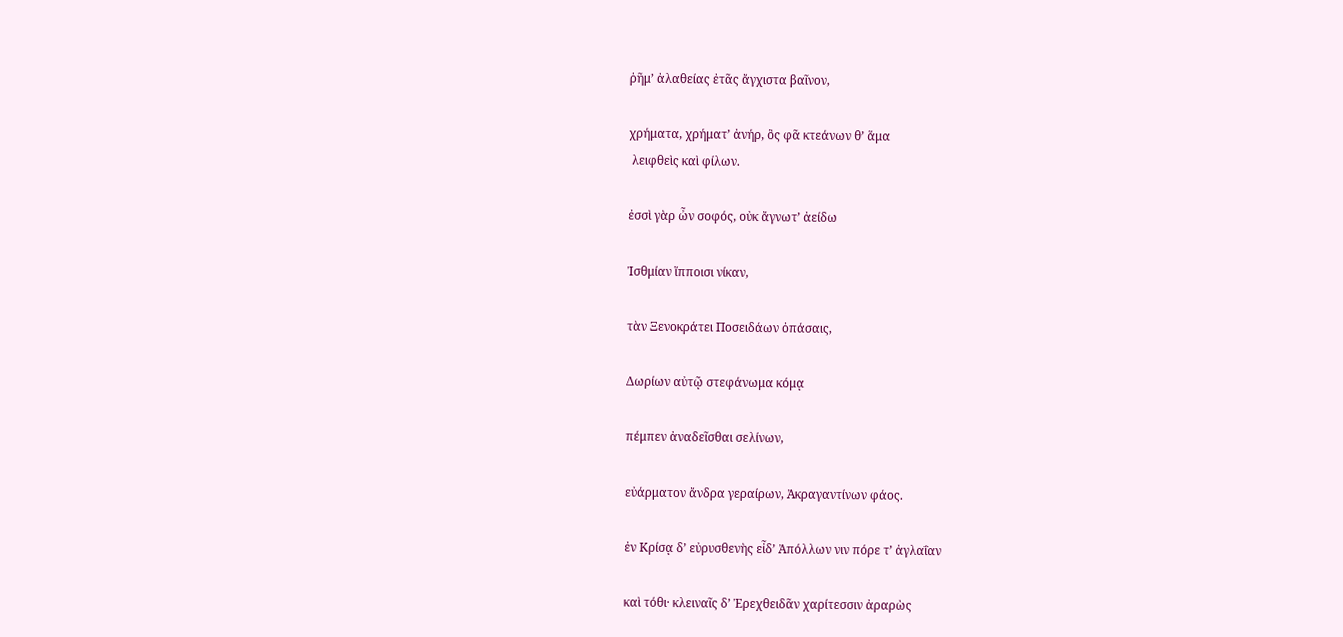ῥῆμʼ ἀλαθείας ἐτᾶς ἄγχιστα βαῖνον,

χρήματα, χρήματʼ ἀνήρ, ὃς φᾶ κτεάνων θʼ ἅμα
 λειφθεὶς καὶ φίλων.

ἐσσὶ γὰρ ὦν σοφός, οὐκ ἄγνωτʼ ἀείδω

Ἰσθμίαν ἵπποισι νίκαν,

τὰν Ξενοκράτει Ποσειδάων ὀπάσαις,

Δωρίων αὐτῷ στεφάνωμα κόμᾳ

πέμπεν ἀναδεῖσθαι σελίνων,

εὐάρματον ἄνδρα γεραίρων, Ἀκραγαντίνων φάος.

ἐν Κρίσᾳ δʼ εὐρυσθενὴς εἶδʼ Ἀπόλλων νιν πόρε τʼ ἀγλαΐαν

καὶ τόθι· κλειναῖς δʼ Ἐρεχθειδᾶν χαρίτεσσιν ἀραρὼς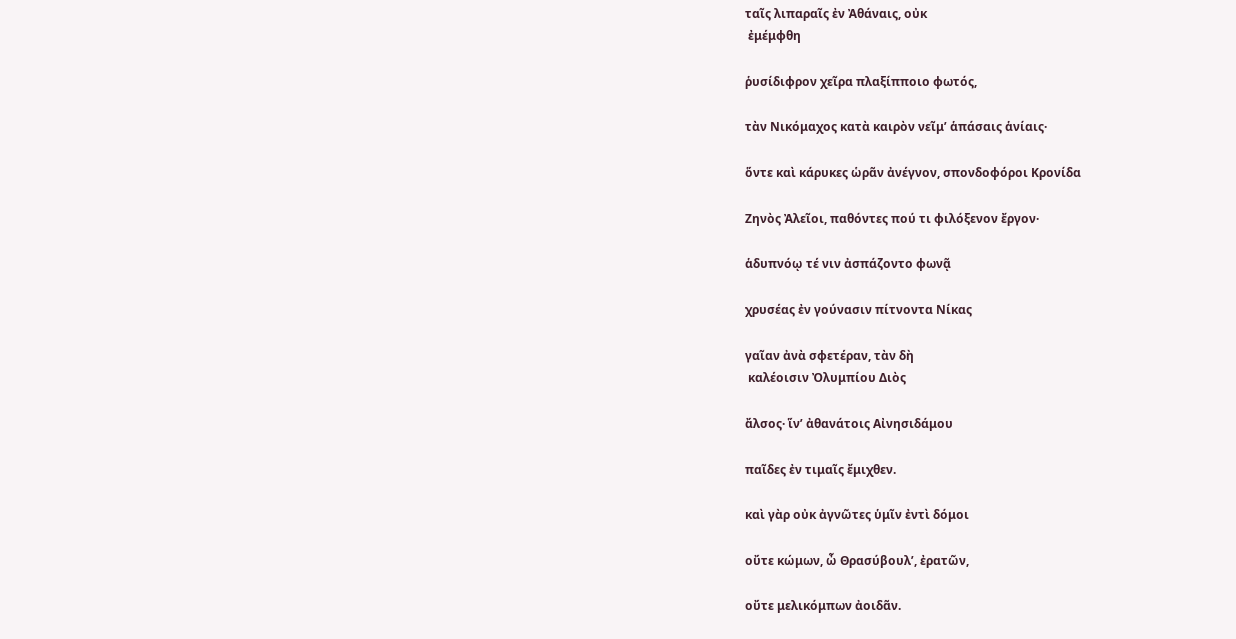ταῖς λιπαραῖς ἐν Ἀθάναις, οὐκ
 ἐμέμφθη

ῥυσίδιφρον χεῖρα πλαξίπποιο φωτός,

τὰν Νικόμαχος κατὰ καιρὸν νεῖμʼ ἁπάσαις ἁνίαις·

ὅντε καὶ κάρυκες ὡρᾶν ἀνέγνον, σπονδοφόροι Κρονίδα

Ζηνὸς Ἀλεῖοι, παθόντες πού τι φιλόξενον ἔργον·

ἁδυπνόῳ τέ νιν ἀσπάζοντο φωνᾷ

χρυσέας ἐν γούνασιν πίτνοντα Νίκας

γαῖαν ἀνὰ σφετέραν, τὰν δὴ
 καλέοισιν Ὀλυμπίου Διὸς

ἄλσος· ἵνʼ ἀθανάτοις Αἰνησιδάμου

παῖδες ἐν τιμαῖς ἔμιχθεν.

καὶ γὰρ οὐκ ἀγνῶτες ὑμῖν ἐντὶ δόμοι

οὔτε κώμων, ὦ Θρασύβουλʼ, ἐρατῶν,

οὔτε μελικόμπων ἀοιδᾶν.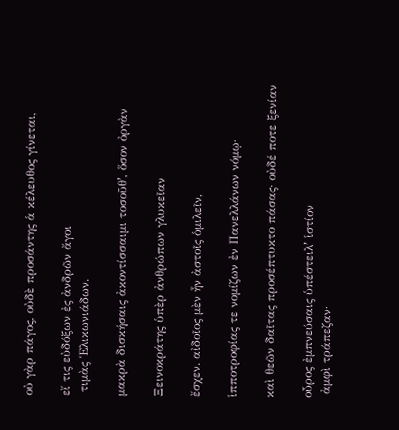οὐ γὰρ πάγος, οὐδὲ προσάντης ἁ κέλευθος γίνεται,

εἴ τις εὐδόξων ἐς ἀνδρῶν ἄγοι
 τιμὰς Ἑλικωνιάδων.

μακρὰ δισκήσαις ἀκοντίσσαιμι τοσοῦθʼ, ὅσον ὀργὰν

Ξεινοκράτης ὑπὲρ ἀνθρώπων γλυκεῖαν

ἔσχεν. αἰδοῖος μὲν ἦν ἀστοῖς ὁμιλεῖν,

ἱπποτροφίας τε νομίζων ἐν Πανελλάνων νόμῳ·

καὶ θεῶν δαῖτας προσέπτυκτο πάσας· οὐδέ ποτε ξενίαν

οὖρος ἐμπνεύσαις ὑπέστειλʼ ἱστίον
 ἀμφὶ τράπεζαν·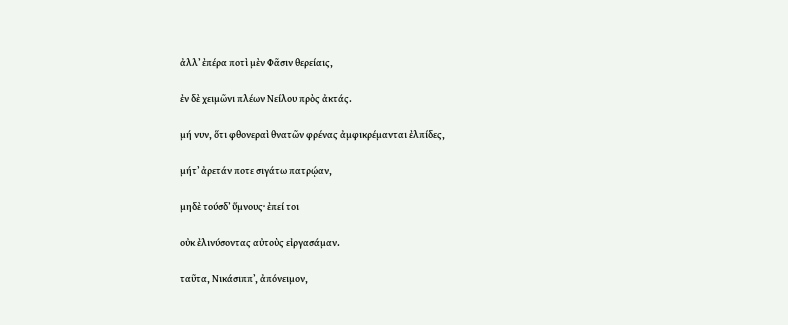ἀλλʼ ἐπέρα ποτὶ μὲν Φᾶσιν θερείαις,

ἐν δὲ χειμῶνι πλέων Νείλου πρὸς ἀκτάς.

μή νυν, ὅτι φθονεραὶ θνατῶν φρένας ἀμφικρέμανται ἐλπίδες,

μήτʼ ἀρετάν ποτε σιγάτω πατρῴαν,

μηδὲ τούσδʼ ὕμνους· ἐπεί τοι

οὐκ ἐλινύσοντας αὐτοὺς εἰργασάμαν.

ταῦτα, Νικάσιππʼ, ἀπόνειμον,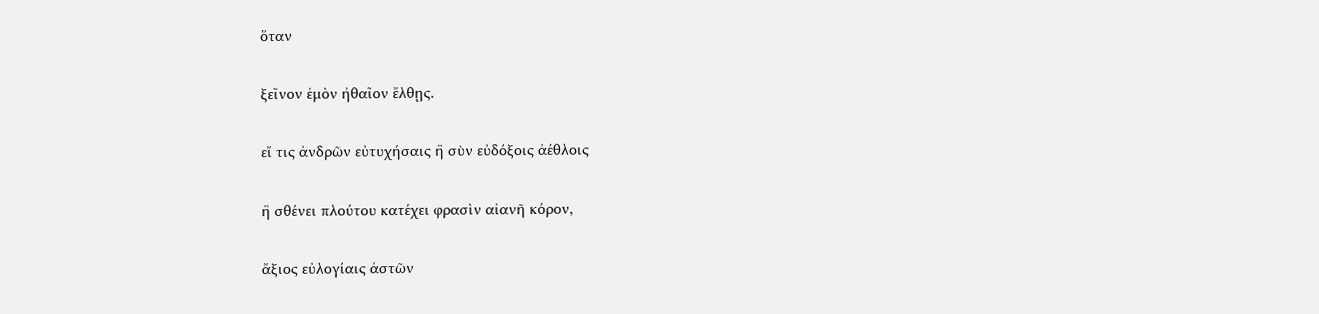ὅταν

ξεῖνον ἐμὸν ἠθαῖον ἔλθῃς.

εἴ τις ἀνδρῶν εὐτυχήσαις ἢ σὺν εὐδόξοις ἀέθλοις

ἢ σθένει πλούτου κατέχει φρασὶν αἰανῆ κόρον,

ἄξιος εὐλογίαις ἀστῶν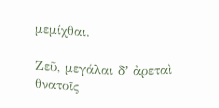μεμίχθαι.

Ζεῦ, μεγάλαι δʼ ἀρεταὶ θνατοῖς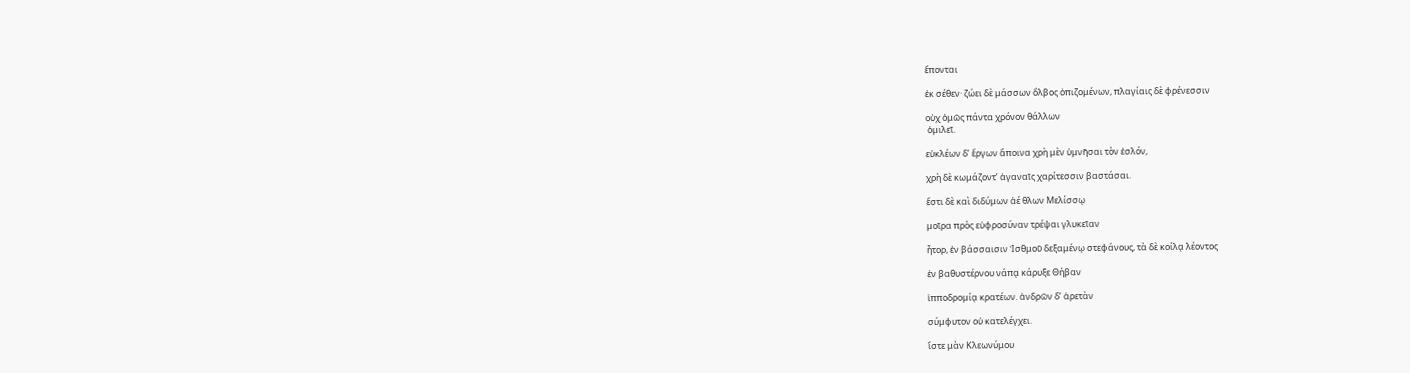ἕπονται

ἐκ σέθεν· ζώει δὲ μάσσων ὄλβος ὀπιζομένων, πλαγίαις δὲ φρένεσσιν

οὐχ ὁμῶς πάντα χρόνον θάλλων
 ὁμιλεῖ.

εὐκλέων δʼ ἔργων ἄποινα χρὴ μὲν ὑμνῆσαι τὸν ἐσλόν,

χρὴ δὲ κωμάζοντʼ ἀγαναῖς χαρίτεσσιν βαστάσαι.

ἔστι δὲ καὶ διδύμων ἀέ θλων Μελίσσῳ

μοῖρα πρὸς εὐφροσύναν τρέψαι γλυκεῖαν

ἦτορ, ἐν βάσσαισιν Ἰσθμοῦ δεξαμένῳ στεφάνους, τὰ δὲ κοίλᾳ λέοντος

ἐν βαθυστέρνου νάπᾳ κάρυξε Θήβαν

ἱπποδρομίᾳ κρατέων. ἀνδρῶν δʼ ἀρετὰν

σύμφυτον οὐ κατελέγχει.

ἴστε μὰν Κλεωνύμου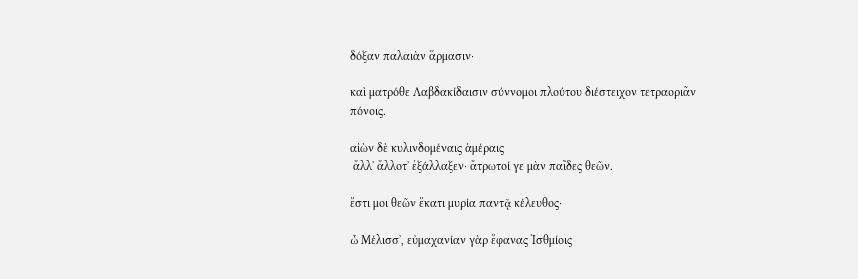δόξαν παλαιὰν ἅρμασιν·

καὶ ματρόθε Λαβδακίδαισιν σύννομοι πλούτου διέστειχον τετραοριᾶν πόνοις.

αἰὼν δὲ κυλινδομέναις ἁμέραις
 ἄλλʼ ἄλλοτʼ ἐξάλλαξεν· ἄτρωτοί γε μὰν παῖδες θεῶν.

ἔστι μοι θεῶν ἕκατι μυρία παντᾷ κέλευθος·

ὦ Μέλισσʼ, εὐμαχανίαν γὰρ ἔφανας Ἰσθμίοις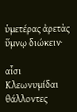ὑμετέρας ἀρετὰς ὕμνῳ διώκειν·

αἷσι Κλεωνυμίδαι θάλλοντες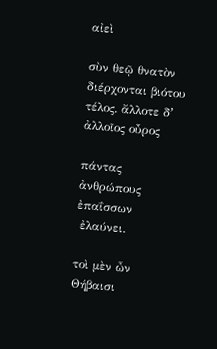αἰεὶ

σὺν θεῷ θνατὸν διέρχονται βιότου τέλος. ἄλλοτε δʼ ἀλλοῖος οὖρος

πάντας ἀνθρώπους ἐπαΐσσων
 ἐλαύνει.

τοὶ μὲν ὦν Θήβαισι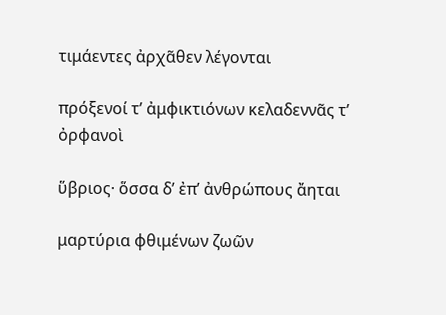τιμάεντες ἀρχᾶθεν λέγονται

πρόξενοί τʼ ἀμφικτιόνων κελαδεννᾶς τʼ ὀρφανοὶ

ὕβριος· ὅσσα δʼ ἐπʼ ἀνθρώπους ἄηται

μαρτύρια φθιμένων ζωῶν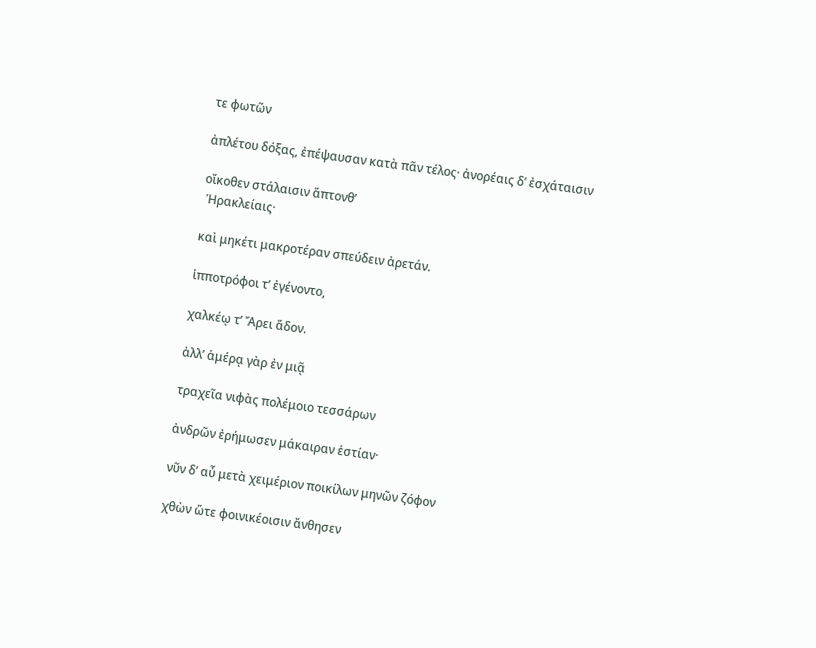τε φωτῶν

ἀπλέτου δόξας, ἐπέψαυσαν κατὰ πᾶν τέλος· ἀνορέαις δʼ ἐσχάταισιν

οἴκοθεν στάλαισιν ἅπτονθʼ
 Ἡρακλείαις·

καὶ μηκέτι μακροτέραν σπεύδειν ἀρετάν.

ἱπποτρόφοι τʼ ἐγένοντο,

χαλκέῳ τʼ Ἄρει ἅδον.

ἀλλʼ ἁμέρᾳ γὰρ ἐν μιᾷ

τραχεῖα νιφὰς πολέμοιο τεσσάρων

ἀνδρῶν ἐρήμωσεν μάκαιραν ἑστίαν·

νῦν δʼ αὖ μετὰ χειμέριον ποικίλων μηνῶν ζόφον

χθὼν ὥτε φοινικέοισιν ἄνθησεν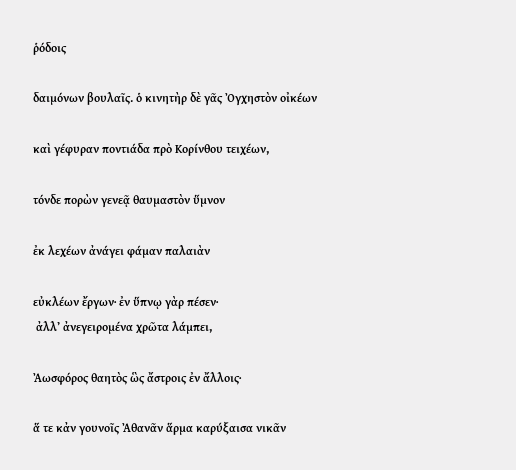ῥόδοις

δαιμόνων βουλαῖς. ὁ κινητὴρ δὲ γᾶς Ὀγχηστὸν οἰκέων

καὶ γέφυραν ποντιάδα πρὸ Κορίνθου τειχέων,

τόνδε πορὼν γενεᾷ θαυμαστὸν ὕμνον

ἐκ λεχέων ἀνάγει φάμαν παλαιὰν

εὐκλέων ἔργων· ἐν ὕπνῳ γὰρ πέσεν·
 ἀλλʼ ἀνεγειρομένα χρῶτα λάμπει,

Ἀωσφόρος θαητὸς ὣς ἄστροις ἐν ἄλλοις·

ἅ τε κἀν γουνοῖς Ἀθανᾶν ἅρμα καρύξαισα νικᾶν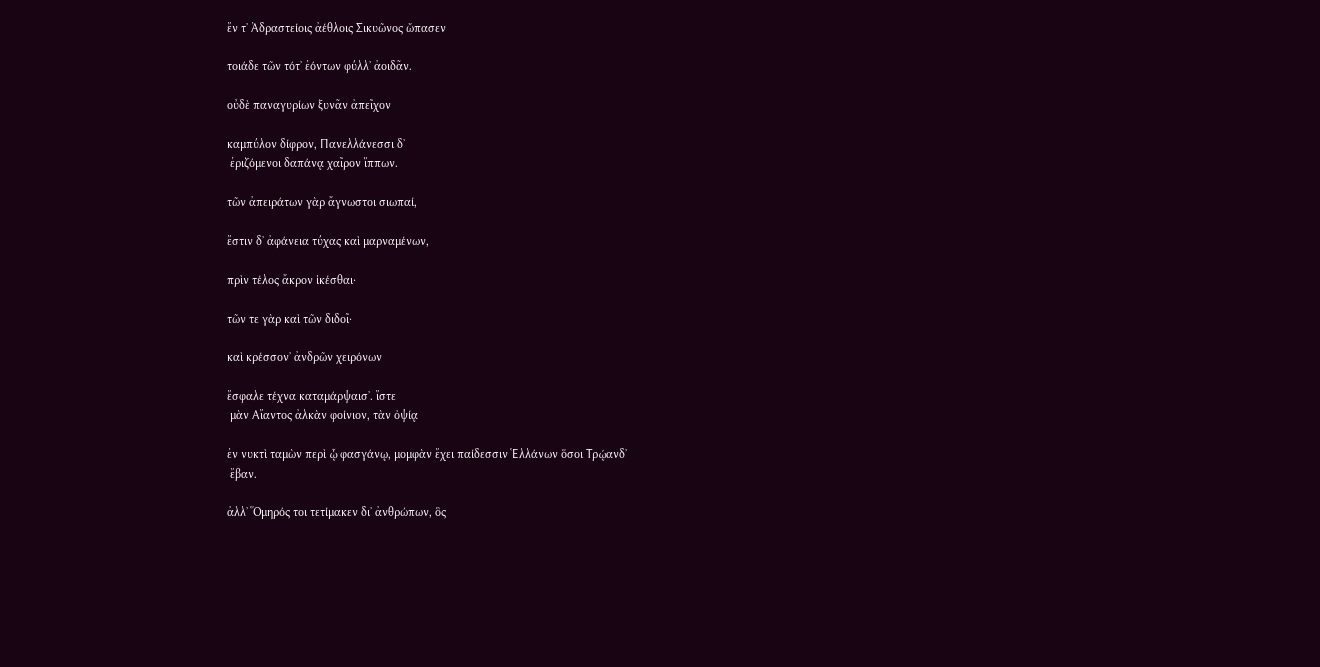ἔν τʼ Ἀδραστείοις ἀέθλοις Σικυῶνος ὤπασεν

τοιάδε τῶν τότʼ ἐόντων φύλλʼ ἀοιδᾶν.

οὐδὲ παναγυρίων ξυνᾶν ἀπεῖχον

καμπύλον δίφρον, Πανελλάνεσσι δʼ
 ἐριζόμενοι δαπάνᾳ χαῖρον ἵππων.

τῶν ἀπειράτων γὰρ ἄγνωστοι σιωπαί,

ἔστιν δʼ ἀφάνεια τύχας καὶ μαρναμένων,

πρὶν τέλος ἄκρον ἱκέσθαι·

τῶν τε γὰρ καὶ τῶν διδοῖ·

καὶ κρέσσονʼ ἀνδρῶν χειρόνων

ἔσφαλε τέχνα καταμάρψαισʼ. ἴστε
 μὰν Αἴαντος ἀλκὰν φοίνιον, τὰν ὀψίᾳ

ἐν νυκτὶ ταμὼν περὶ ᾧ φασγάνῳ, μομφὰν ἔχει παίδεσσιν Ἑλλάνων ὅσοι Τρῴανδʼ
 ἔβαν.

ἀλλʼ Ὅμηρός τοι τετίμακεν διʼ ἀνθρώπων, ὃς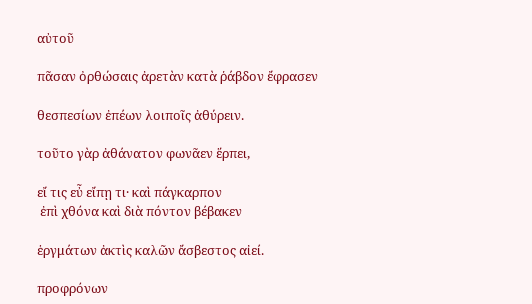αὐτοῦ

πᾶσαν ὀρθώσαις ἀρετὰν κατὰ ῥάβδον ἔφρασεν

θεσπεσίων ἐπέων λοιποῖς ἀθύρειν.

τοῦτο γὰρ ἀθάνατον φωνᾶεν ἕρπει,

εἴ τις εὖ εἴπῃ τι· καὶ πάγκαρπον
 ἐπὶ χθόνα καὶ διὰ πόντον βέβακεν

ἑργμάτων ἀκτὶς καλῶν ἄσβεστος αἰεί.

προφρόνων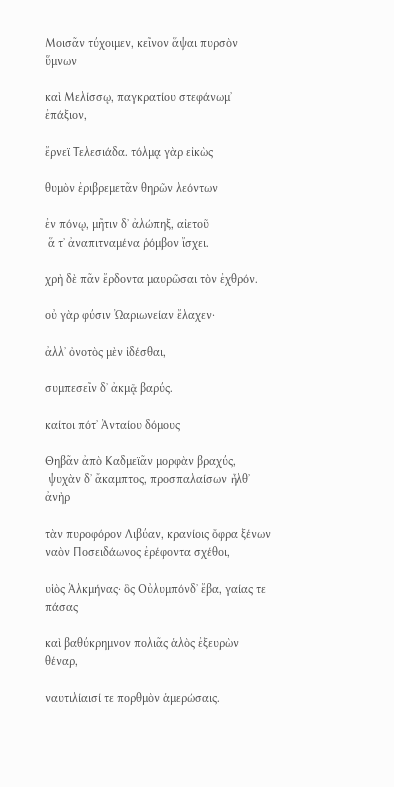Μοισᾶν τύχοιμεν, κεῖνον ἅψαι πυρσὸν ὕμνων

καὶ Μελίσσῳ, παγκρατίου στεφάνωμʼ ἐπάξιον,

ἔρνεϊ Τελεσιάδα. τόλμᾳ γὰρ εἰκὼς

θυμὸν ἐριβρεμετᾶν θηρῶν λεόντων

ἐν πόνῳ, μῆτιν δʼ ἀλώπηξ, αἰετοῦ
 ἅ τʼ ἀναπιτναμένα ῥόμβον ἴσχει.

χρὴ δὲ πᾶν ἔρδοντα μαυρῶσαι τὸν ἐχθρόν.

οὐ γὰρ φύσιν Ὠαριωνείαν ἔλαχεν·

ἀλλʼ ὀνοτὸς μὲν ἰδέσθαι,

συμπεσεῖν δʼ ἀκμᾷ βαρύς.

καίτοι πότʼ Ἀνταίου δόμους

Θηβᾶν ἀπὸ Καδμεϊᾶν μορφὰν βραχύς,
 ψυχὰν δʼ ἄκαμπτος, προσπαλαίσων ἦλθʼ ἀνὴρ

τὰν πυροφόρον Λιβύαν, κρανίοις ὄφρα ξένων ναὸν Ποσειδάωνος ἐρέφοντα σχέθοι,

υἱὸς Ἀλκμήνας· ὃς Οὐλυμπόνδʼ ἔβα, γαίας τε πάσας

καὶ βαθύκρημνον πολιᾶς ἁλὸς ἐξευρὼν θέναρ,

ναυτιλίαισί τε πορθμὸν ἁμερώσαις.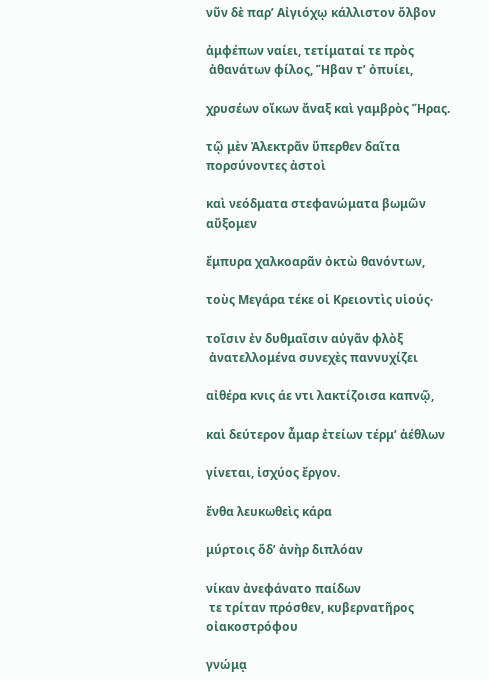νῦν δὲ παρʼ Αἰγιόχῳ κάλλιστον ὄλβον

ἀμφέπων ναίει, τετίματαί τε πρὸς
 ἀθανάτων φίλος, Ἥβαν τʼ ὀπυίει,

χρυσέων οἴκων ἄναξ καὶ γαμβρὸς Ἥρας.

τῷ μὲν Ἀλεκτρᾶν ὕπερθεν δαῖτα πορσύνοντες ἀστοὶ

καὶ νεόδματα στεφανώματα βωμῶν αὔξομεν

ἔμπυρα χαλκοαρᾶν ὀκτὼ θανόντων,

τοὺς Μεγάρα τέκε οἱ Κρειοντὶς υἱούς·

τοῖσιν ἐν δυθμαῖσιν αὐγᾶν φλὸξ
 ἀνατελλομένα συνεχὲς παννυχίζει

αἰθέρα κνις άε ντι λακτίζοισα καπνῷ,

καὶ δεύτερον ἆμαρ ἐτείων τέρμʼ ἀέθλων

γίνεται, ἰσχύος ἔργον.

ἔνθα λευκωθεὶς κάρα

μύρτοις ὅδʼ ἀνὴρ διπλόαν

νίκαν ἀνεφάνατο παίδων
 τε τρίταν πρόσθεν, κυβερνατῆρος οἰακοστρόφου

γνώμᾳ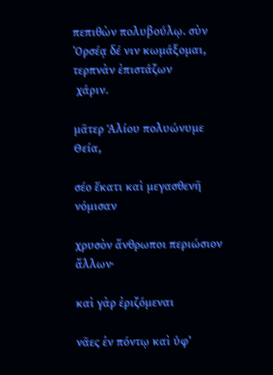πεπιθὼν πολυβούλῳ. σὺν Ὀρσέᾳ δέ νιν κωμάξομαι, τερπνὰν ἐπιστάζων
 χάριν.

μᾶτερ Ἁλίου πολυώνυμε Θεία,

σέο ἕκατι καὶ μεγασθενῆ νόμισαν

χρυσὸν ἄνθρωποι περιώσιον ἄλλων·

καὶ γὰρ ἐριζόμεναι

νᾶες ἐν πόντῳ καὶ ὑφʼ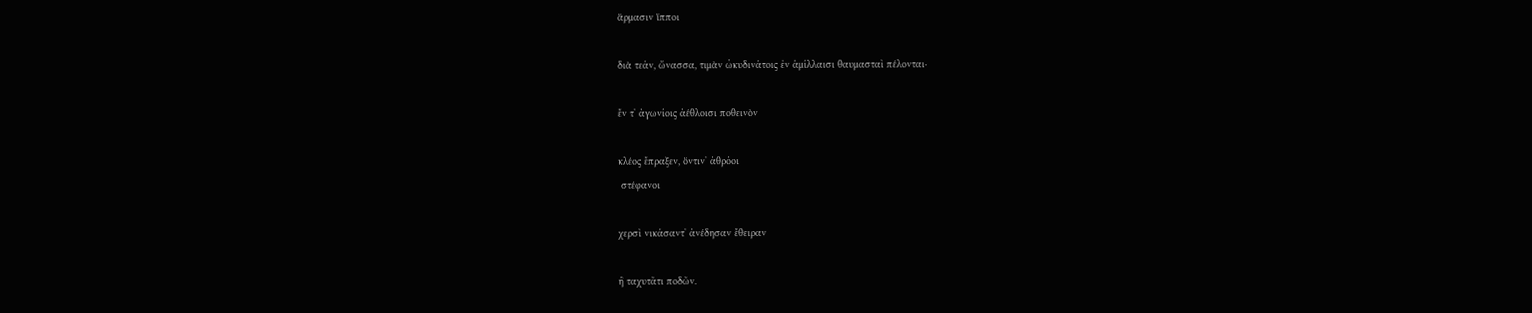ἅρμασιν ἵπποι

διὰ τεάν, ὤνασσα, τιμὰν ὠκυδινάτοις ἐν ἁμίλλαισι θαυμασταὶ πέλονται·

ἔν τʼ ἀγωνίοις ἀέθλοισι ποθεινὸν

κλέος ἔπραξεν, ὅντινʼ ἀθρόοι
 στέφανοι

χερσὶ νικάσαντʼ ἀνέδησαν ἔθειραν

ἢ ταχυτᾶτι ποδῶν.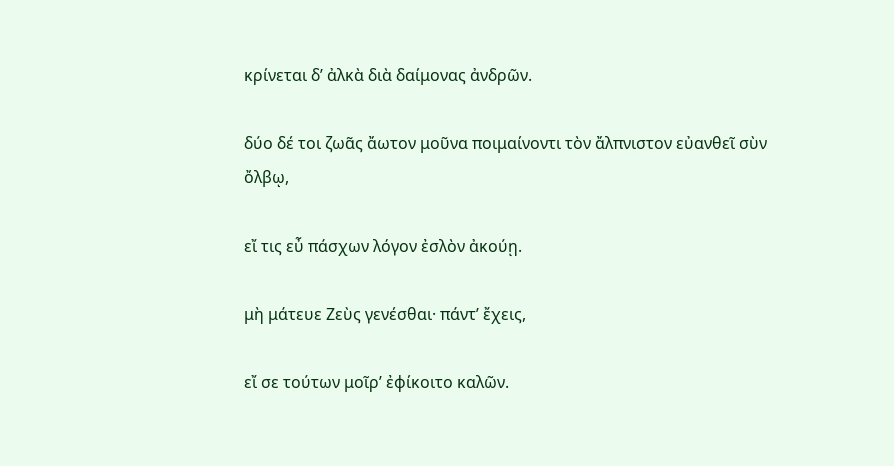κρίνεται δʼ ἀλκὰ διὰ δαίμονας ἀνδρῶν.

δύο δέ τοι ζωᾶς ἄωτον μοῦνα ποιμαίνοντι τὸν ἄλπνιστον εὐανθεῖ σὺν ὄλβῳ,

εἴ τις εὖ πάσχων λόγον ἐσλὸν ἀκούῃ.

μὴ μάτευε Ζεὺς γενέσθαι· πάντʼ ἔχεις,

εἴ σε τούτων μοῖρʼ ἐφίκοιτο καλῶν.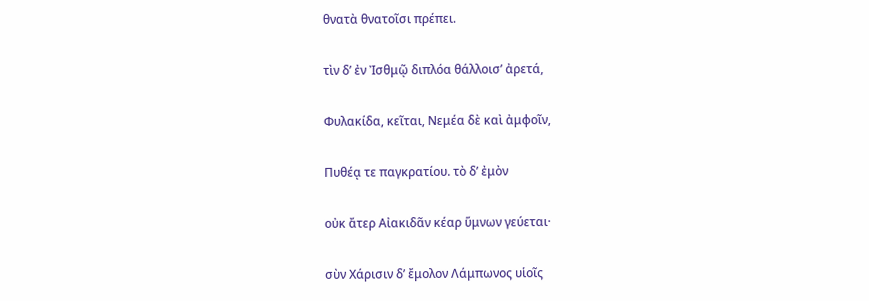θνατὰ θνατοῖσι πρέπει.

τὶν δʼ ἐν Ἰσθμῷ διπλόα θάλλοισʼ ἀρετά,

Φυλακίδα, κεῖται, Νεμέα δὲ καὶ ἀμφοῖν,

Πυθέᾳ τε παγκρατίου. τὸ δʼ ἐμὸν

οὐκ ἄτερ Αἰακιδᾶν κέαρ ὕμνων γεύεται·

σὺν Χάρισιν δʼ ἔμολον Λάμπωνος υἱοῖς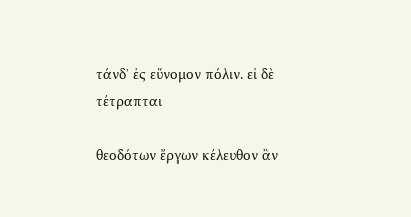τάνδʼ ἐς εὔνομον πόλιν. εἰ δὲ τέτραπται

θεοδότων ἔργων κέλευθον ἂν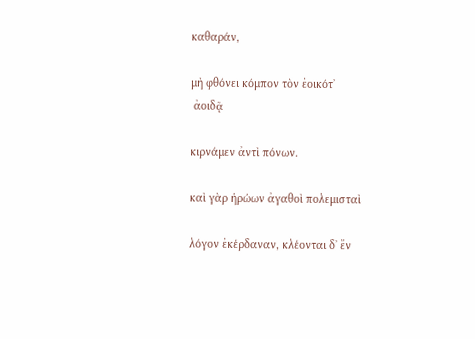καθαράν,

μὴ φθόνει κόμπον τὸν ἐοικότʼ
 ἀοιδᾷ

κιρνάμεν ἀντὶ πόνων.

καὶ γὰρ ἡρώων ἀγαθοὶ πολεμισταὶ

λόγον ἐκέρδαναν, κλέονται δʼ ἔν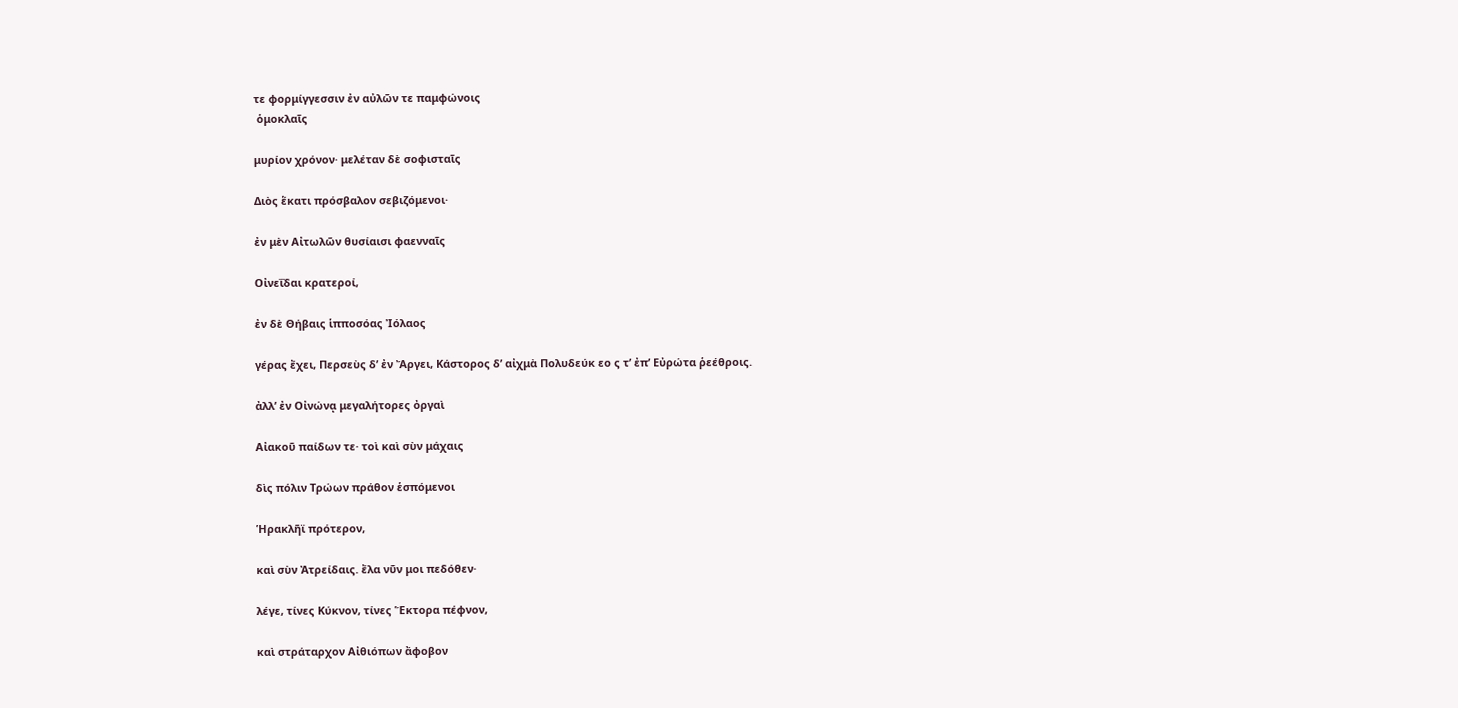τε φορμίγγεσσιν ἐν αὐλῶν τε παμφώνοις
 ὁμοκλαῖς

μυρίον χρόνον· μελέταν δὲ σοφισταῖς

Διὸς ἕκατι πρόσβαλον σεβιζόμενοι·

ἐν μὲν Αἰτωλῶν θυσίαισι φαενναῖς

Οἰνεΐδαι κρατεροί,

ἐν δὲ Θήβαις ἱπποσόας Ἰόλαος

γέρας ἔχει, Περσεὺς δʼ ἐν Ἄργει, Κάστορος δʼ αἰχμὰ Πολυδεύκ εο ς τʼ ἐπʼ Εὐρώτα ῥεέθροις.

ἀλλʼ ἐν Οἰνώνᾳ μεγαλήτορες ὀργαὶ

Αἰακοῦ παίδων τε· τοὶ καὶ σὺν μάχαις

δὶς πόλιν Τρώων πράθον ἑσπόμενοι

Ἡρακλῆϊ πρότερον,

καὶ σὺν Ἀτρείδαις. ἔλα νῦν μοι πεδόθεν·

λέγε, τίνες Κύκνον, τίνες Ἕκτορα πέφνον,

καὶ στράταρχον Αἰθιόπων ἄφοβον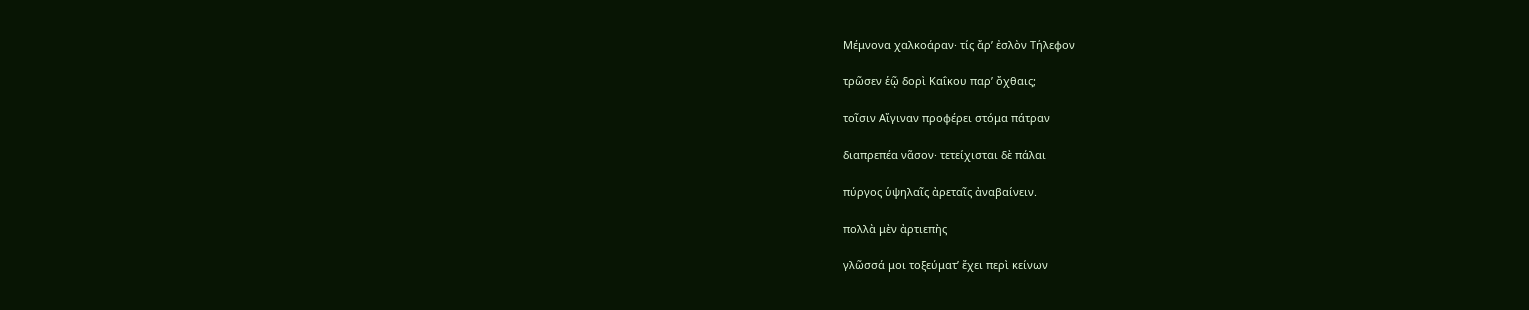Μέμνονα χαλκοάραν· τίς ἄρʼ ἐσλὸν Τήλεφον

τρῶσεν ἑῷ δορὶ Καΐκου παρʼ ὄχθαις;

τοῖσιν Αἴγιναν προφέρει στόμα πάτραν

διαπρεπέα νᾶσον· τετείχισται δὲ πάλαι

πύργος ὑψηλαῖς ἀρεταῖς ἀναβαίνειν.

πολλὰ μὲν ἀρτιεπὴς

γλῶσσά μοι τοξεύματʼ ἔχει περὶ κείνων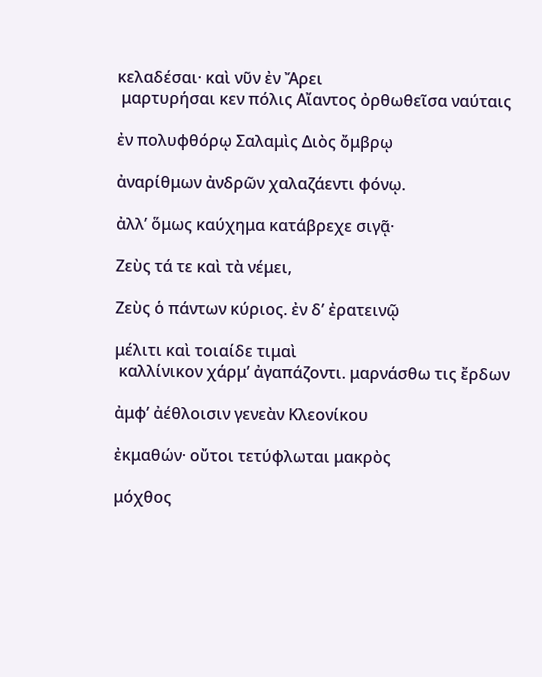κελαδέσαι· καὶ νῦν ἐν Ἄρει
 μαρτυρήσαι κεν πόλις Αἴαντος ὀρθωθεῖσα ναύταις

ἐν πολυφθόρῳ Σαλαμὶς Διὸς ὄμβρῳ

ἀναρίθμων ἀνδρῶν χαλαζάεντι φόνῳ.

ἀλλʼ ὅμως καύχημα κατάβρεχε σιγᾷ·

Ζεὺς τά τε καὶ τὰ νέμει,

Ζεὺς ὁ πάντων κύριος. ἐν δʼ ἐρατεινῷ

μέλιτι καὶ τοιαίδε τιμαὶ
 καλλίνικον χάρμʼ ἀγαπάζοντι. μαρνάσθω τις ἔρδων

ἀμφʼ ἀέθλοισιν γενεὰν Κλεονίκου

ἐκμαθών· οὔτοι τετύφλωται μακρὸς

μόχθος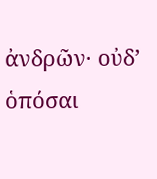ἀνδρῶν· οὐδʼ ὁπόσαι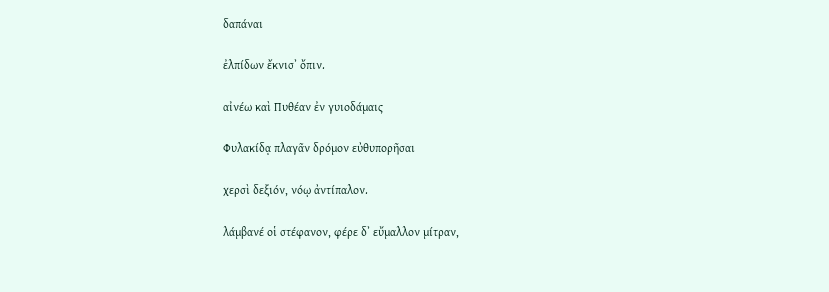δαπάναι

ἐλπίδων ἔκνισʼ ὄπιν.

αἰνέω καὶ Πυθέαν ἐν γυιοδάμαις

Φυλακίδᾳ πλαγᾶν δρόμον εὐθυπορῆσαι

χερσὶ δεξιόν, νόῳ ἀντίπαλον.

λάμβανέ οἱ στέφανον, φέρε δʼ εὔμαλλον μίτραν,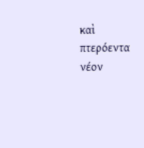καὶ πτερόεντα νέον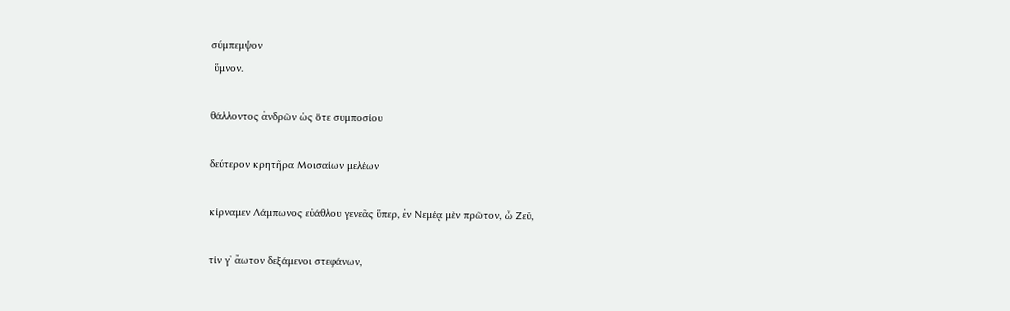σύμπεμψον
 ὕμνον.

θάλλοντος ἀνδρῶν ὡς ὅτε συμποσίου

δεύτερον κρητῆρα Μοισαίων μελέων

κίρναμεν Λάμπωνος εὐάθλου γενεᾶς ὕπερ, ἐν Νεμέᾳ μὲν πρῶτον, ὦ Ζεῦ,

τίν γʼ ἄωτον δεξάμενοι στεφάνων,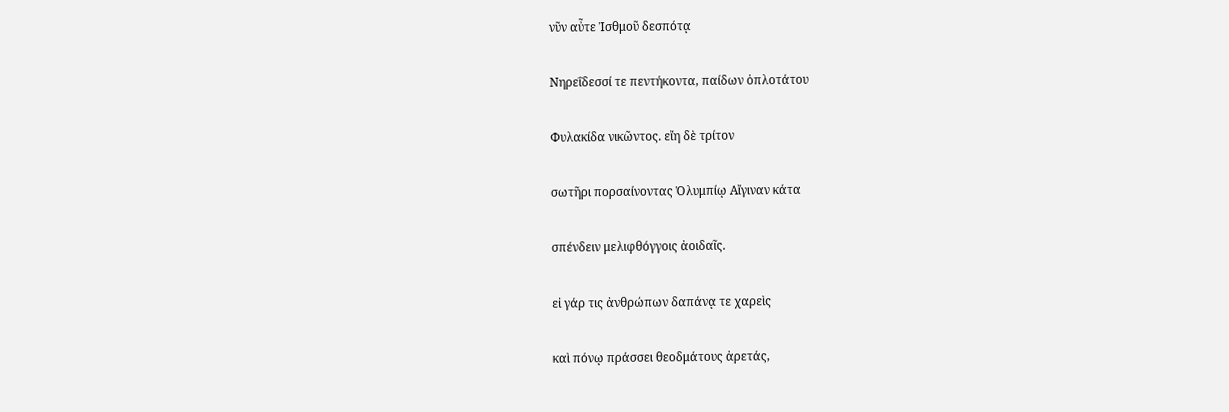νῦν αὖτε Ἰσθμοῦ δεσπότᾳ

Νηρεΐδεσσί τε πεντήκοντα, παίδων ὁπλοτάτου

Φυλακίδα νικῶντος. εἴη δὲ τρίτον

σωτῆρι πορσαίνοντας Ὀλυμπίῳ Αἴγιναν κάτα

σπένδειν μελιφθόγγοις ἀοιδαῖς.

εἰ γάρ τις ἀνθρώπων δαπάνᾳ τε χαρεὶς

καὶ πόνῳ πράσσει θεοδμάτους ἀρετάς,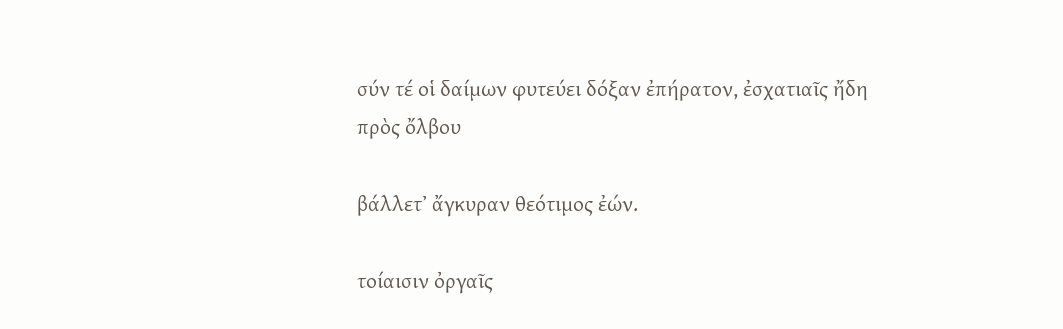σύν τέ οἱ δαίμων φυτεύει δόξαν ἐπήρατον, ἐσχατιαῖς ἤδη πρὸς ὄλβου

βάλλετʼ ἄγκυραν θεότιμος ἐών.

τοίαισιν ὀργαῖς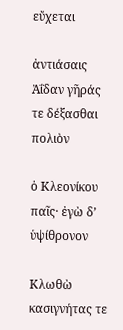εὔχεται

ἀντιάσαις Ἀΐδαν γῆράς τε δέξασθαι πολιὸν

ὁ Κλεονίκου παῖς· ἐγὼ δʼ ὑψίθρονον

Κλωθὼ κασιγνήτας τε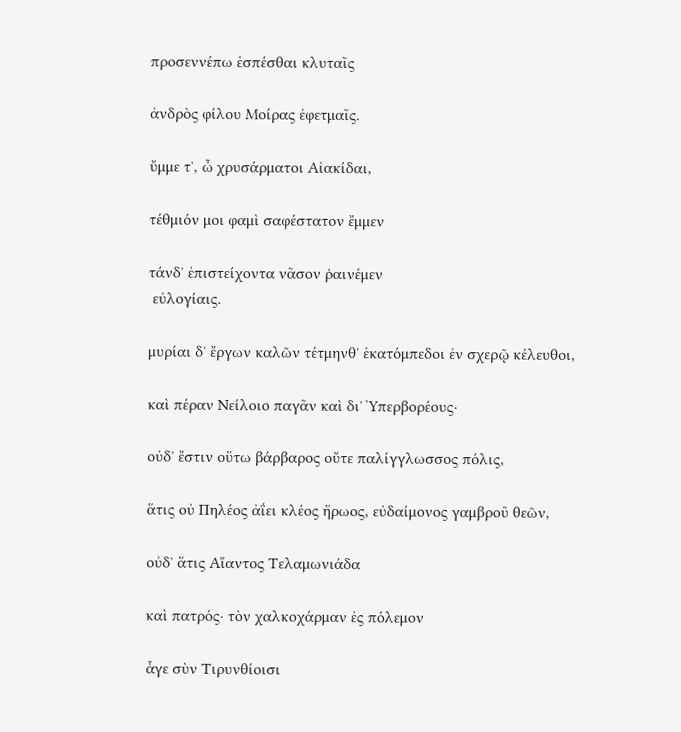προσεννέπω ἑσπέσθαι κλυταῖς

ἀνδρὸς φίλου Μοίρας ἐφετμαῖς.

ὔμμε τʼ, ὦ χρυσάρματοι Αἰακίδαι,

τέθμιόν μοι φαμὶ σαφέστατον ἔμμεν

τάνδʼ ἐπιστείχοντα νᾶσον ῥαινέμεν
 εὐλογίαις.

μυρίαι δʼ ἔργων καλῶν τέτμηνθʼ ἑκατόμπεδοι ἐν σχερῷ κέλευθοι,

καὶ πέραν Νείλοιο παγᾶν καὶ διʼ Ὑπερβορέους·

οὐδʼ ἔστιν οὕτω βάρβαρος οὔτε παλίγγλωσσος πόλις,

ἅτις οὐ Πηλέος ἀΐει κλέος ἥρωος, εὐδαίμονος γαμβροῦ θεῶν,

οὐδʼ ἅτις Αἴαντος Τελαμωνιάδα

καὶ πατρός· τὸν χαλκοχάρμαν ἐς πόλεμον

ἆγε σὺν Τιρυνθίοισι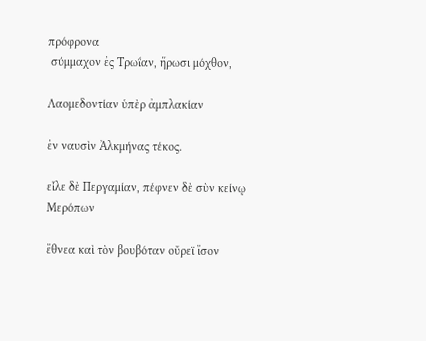πρόφρονα
 σύμμαχον ἐς Τρωΐαν, ἥρωσι μόχθον,

Λαομεδοντίαν ὑπὲρ ἀμπλακίαν

ἐν ναυσὶν Ἀλκμήνας τέκος.

εἷλε δὲ Περγαμίαν, πέφνεν δὲ σὺν κείνῳ Μερόπων

ἔθνεα καὶ τὸν βουβόταν οὔρεϊ ἴσον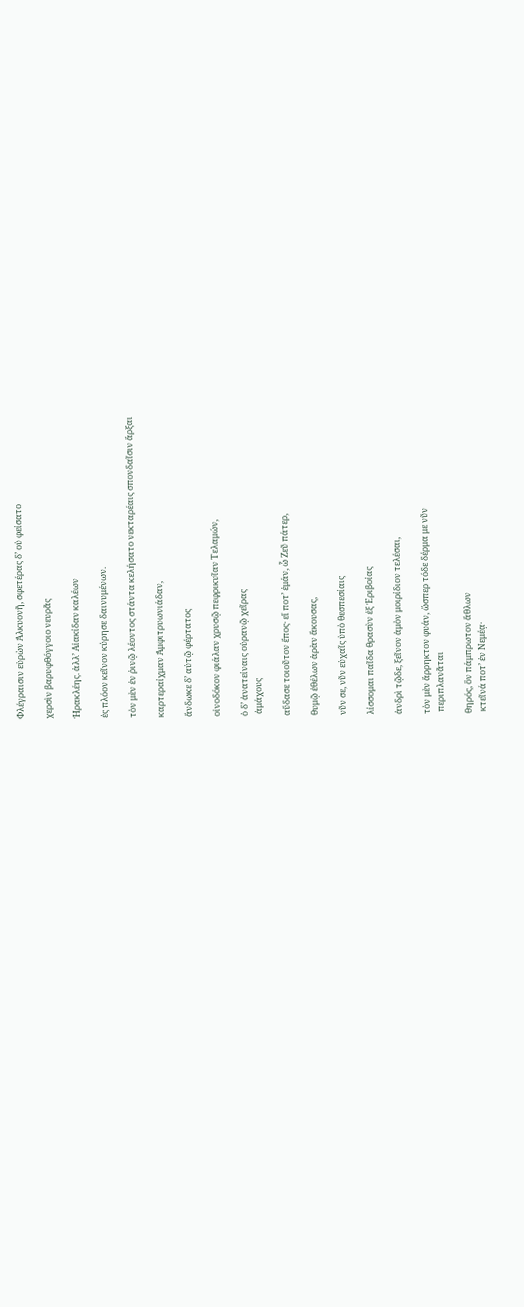Φλέγραισιν εὑρὼν Ἀλκυονῆ, σφετέρας δʼ οὐ φείσατο

χερσὶν βαρυφθόγγοιο νευρᾶς

Ἡρακλέης. ἀλλʼ Αἰακίδαν καλέων

ἐς πλόον κεῖνον κύρησε δαινυμένων.

τὸν μὲν ἐν ῥινῷ λέοντος στάντα κελήσατο νεκταρέαις σπονδαῖσιν ἄρξαι

καρτεραίχμαν Ἀμφιτρυωνιάδαν,

ἄνδωκε δʼ αὐτῷ φέρτατος

οἰνοδόκον φιάλαν χρυσῷ πεφρικυῖαν Τελαμών,

ὁ δʼ ἀνατείναις οὐρανῷ χεῖρας
 ἀμάχους

αὔδασε τοιοῦτον ἔπος· εἴ ποτʼ ἐμάν, ὦ Ζεῦ πάτερ,

θυμῷ ἐθέλων ἀρὰν ἄκουσας,

νῦν σε, νῦν εὐχαῖς ὑπὸ θεσπεσίαις

λίσσομαι παῖδα θρασὺν ἐξ Ἐριβοίας

ἀνδρὶ τῷδε, ξεῖνον ἀμὸν μοιρίδιον τελέσαι,

τὸν μὲν ἄρρηκτον φυάν, ὥσπερ τόδε δέρμα με νῦν
 περιπλανᾶται

θηρός, ὃν πάμπρωτον ἄθλων
 κτεῖνά ποτʼ ἐν Νεμέᾳ·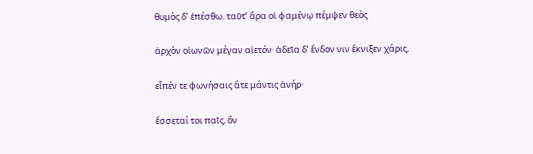θυμὸς δʼ ἑπέσθω. ταῦτʼ ἄρα οἱ φαμένῳ πέμψεν θεὸς

ἀρχὸν οἰωνῶν μέγαν αἰετόν· ἁδεῖα δʼ ἔνδον νιν ἔκνιξεν χάρις,

εἶπέν τε φωνήσαις ἅτε μάντις ἀνήρ·

ἔσσεταί τοι παῖς, ὃν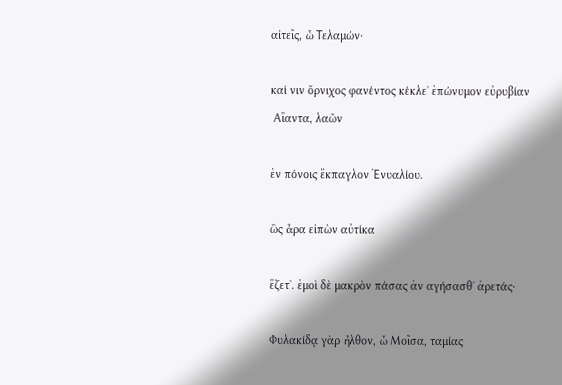αἰτεῖς, ὦ Τελαμών·

καί νιν ὄρνιχος φανέντος κέκλεʼ ἐπώνυμον εὐρυβίαν
 Αἴαντα, λαῶν

ἐν πόνοις ἔκπαγλον Ἐνυαλίου.

ὣς ἆρα εἰπὼν αὐτίκα

ἕζετʼ. ἐμοὶ δὲ μακρὸν πάσας ἀν αγήσασθʼ ἀρετάς·

Φυλακίδᾳ γὰρ ἦλθον, ὦ Μοῖσα, ταμίας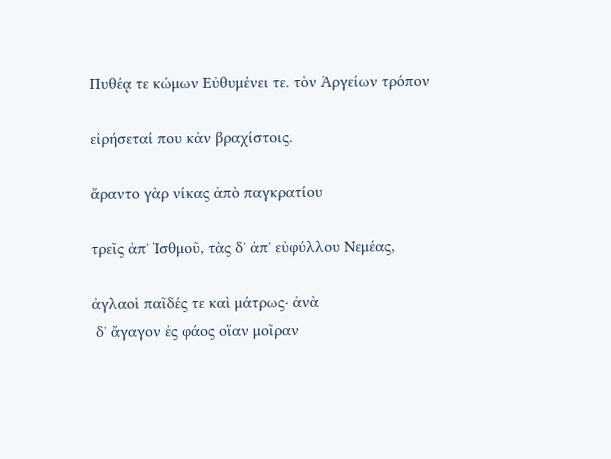Πυθέᾳ τε κώμων Εὐθυμένει τε. τὸν Ἀργείων τρόπον

εἰρήσεταί που κἀν βραχίστοις.

ἄραντο γὰρ νίκας ἀπὸ παγκρατίου

τρεῖς ἀπʼ Ἰσθμοῦ, τὰς δʼ ἀπʼ εὐφύλλου Νεμέας,

ἀγλαοὶ παῖδές τε καὶ μάτρως· ἀνὰ
 δʼ ἄγαγον ἐς φάος οἵαν μοῖραν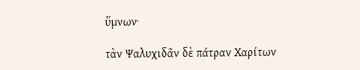ὕμνων·

τὰν Ψαλυχιδᾶν δὲ πάτραν Χαρίτων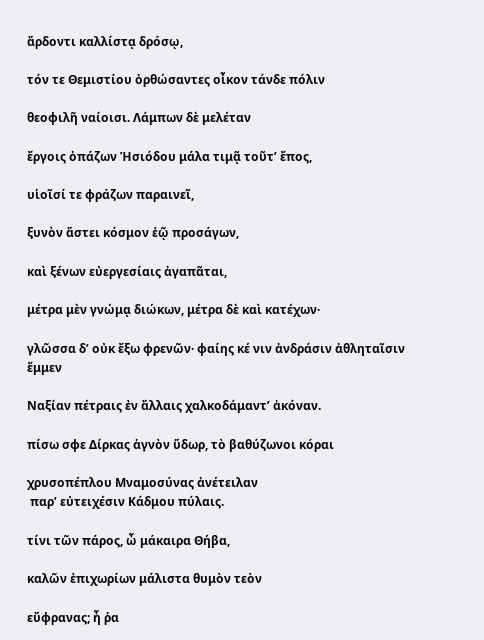ἄρδοντι καλλίστᾳ δρόσῳ,

τόν τε Θεμιστίου ὀρθώσαντες οἶκον τάνδε πόλιν

θεοφιλῆ ναίοισι. Λάμπων δὲ μελέταν

ἔργοις ὀπάζων Ἡσιόδου μάλα τιμᾷ τοῦτʼ ἔπος,

υἱοῖσί τε φράζων παραινεῖ,

ξυνὸν ἄστει κόσμον ἑῷ προσάγων,

καὶ ξένων εὐεργεσίαις ἀγαπᾶται,

μέτρα μὲν γνώμᾳ διώκων, μέτρα δὲ καὶ κατέχων·

γλῶσσα δʼ οὐκ ἔξω φρενῶν· φαίης κέ νιν ἀνδράσιν ἀθληταῖσιν ἔμμεν

Ναξίαν πέτραις ἐν ἄλλαις χαλκοδάμαντʼ ἀκόναν.

πίσω σφε Δίρκας ἁγνὸν ὕδωρ, τὸ βαθύζωνοι κόραι

χρυσοπέπλου Μναμοσύνας ἀνέτειλαν
 παρʼ εὐτειχέσιν Κάδμου πύλαις.

τίνι τῶν πάρος, ὦ μάκαιρα Θήβα,

καλῶν ἐπιχωρίων μάλιστα θυμὸν τεὸν

εὔφρανας; ἦ ῥα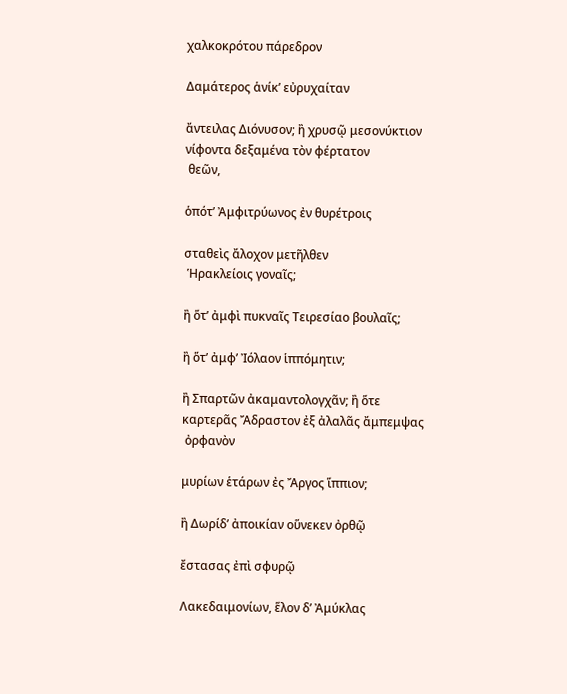χαλκοκρότου πάρεδρον

Δαμάτερος ἁνίκʼ εὐρυχαίταν

ἄντειλας Διόνυσον; ἢ χρυσῷ μεσονύκτιον νίφοντα δεξαμένα τὸν φέρτατον
 θεῶν,

ὁπότʼ Ἀμφιτρύωνος ἐν θυρέτροις

σταθεὶς ἄλοχον μετῆλθεν
 Ἡρακλείοις γοναῖς;

ἢ ὅτʼ ἀμφὶ πυκναῖς Τειρεσίαο βουλαῖς;

ἢ ὅτʼ ἀμφʼ Ἰόλαον ἱππόμητιν;

ἢ Σπαρτῶν ἀκαμαντολογχᾶν; ἢ ὅτε καρτερᾶς Ἄδραστον ἐξ ἀλαλᾶς ἄμπεμψας
 ὀρφανὸν

μυρίων ἑτάρων ἐς Ἄργος ἵππιον;

ἢ Δωρίδʼ ἀποικίαν οὕνεκεν ὀρθῷ

ἔστασας ἐπὶ σφυρῷ

Λακεδαιμονίων, ἕλον δʼ Ἀμύκλας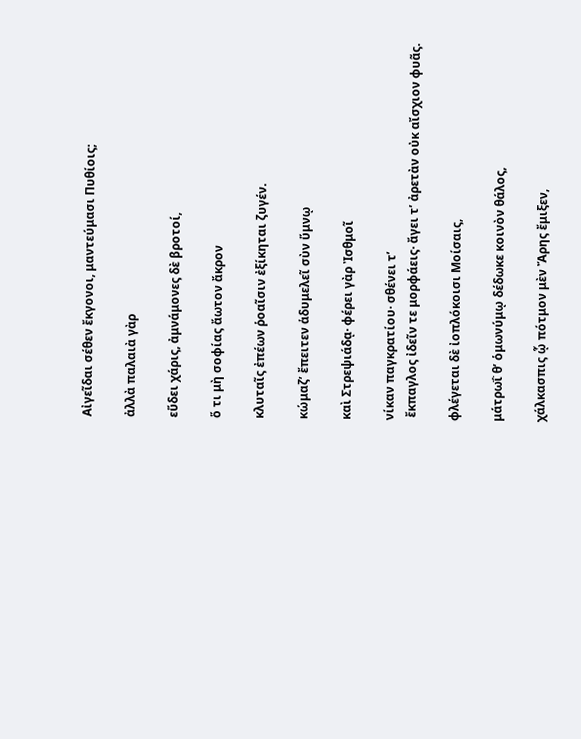Αἰγεῖδαι σέθεν ἔκγονοι, μαντεύμασι Πυθίοις;

ἀλλὰ παλαιὰ γὰρ

εὕδει χάρις, ἀμνάμονες δὲ βροτοί,

ὅ τι μὴ σοφίας ἄωτον ἄκρον

κλυταῖς ἐπέων ῥοαῖσιν ἐξίκηται ζυγέν.

κώμαζʼ ἔπειτεν ἁδυμελεῖ σὺν ὕμνῳ

καὶ Στρεψιάδᾳ· φέρει γὰρ Ἰσθμοῖ

νίκαν παγκρατίου· σθένει τʼ
 ἔκπαγλος ἰδεῖν τε μορφάεις· ἄγει τʼ ἀρετὰν οὐκ αἴσχιον φυᾶς.

φλέγεται δὲ ἰοπλόκοισι Μοίσαις,

μάτρωΐ θʼ ὁμωνύμῳ δέδωκε κοινὸν θάλος,

χάλκασπις ᾧ πότμον μὲν Ἄρης ἔμιξεν,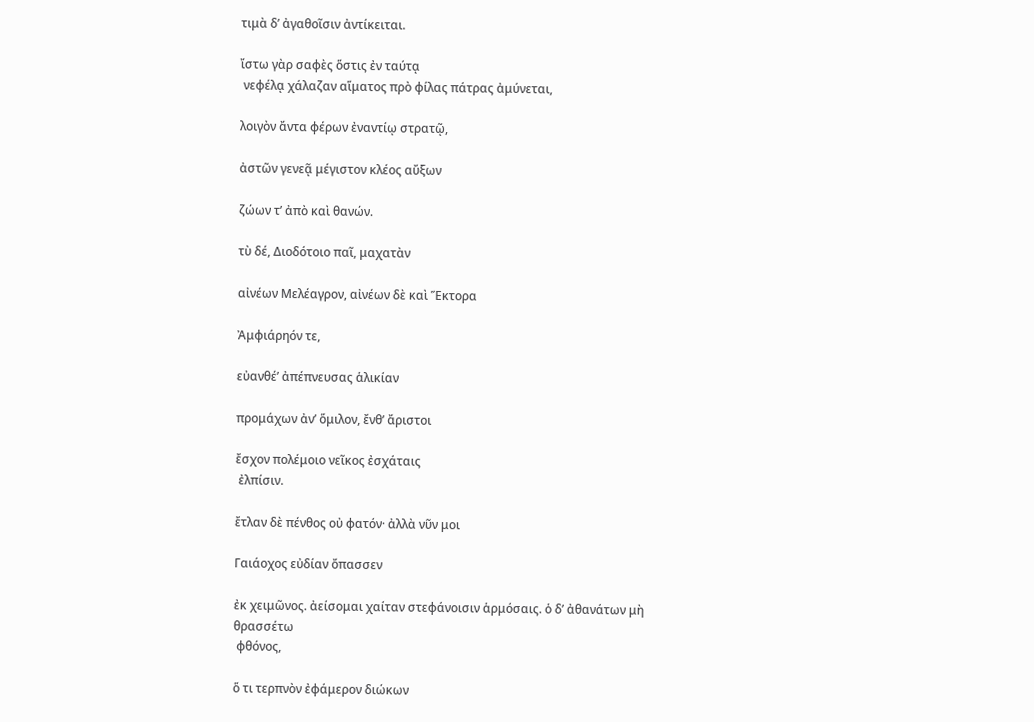τιμὰ δʼ ἀγαθοῖσιν ἀντίκειται.

ἴστω γὰρ σαφὲς ὅστις ἐν ταύτᾳ
 νεφέλᾳ χάλαζαν αἵματος πρὸ φίλας πάτρας ἀμύνεται,

λοιγὸν ἄντα φέρων ἐναντίῳ στρατῷ,

ἀστῶν γενεᾷ μέγιστον κλέος αὔξων

ζώων τʼ ἀπὸ καὶ θανών.

τὺ δέ, Διοδότοιο παῖ, μαχατὰν

αἰνέων Μελέαγρον, αἰνέων δὲ καὶ Ἕκτορα

Ἀμφιάρηόν τε,

εὐανθέʼ ἀπέπνευσας ἁλικίαν

προμάχων ἀνʼ ὅμιλον, ἔνθʼ ἄριστοι

ἔσχον πολέμοιο νεῖκος ἐσχάταις
 ἐλπίσιν.

ἔτλαν δὲ πένθος οὐ φατόν· ἀλλὰ νῦν μοι

Γαιάοχος εὐδίαν ὄπασσεν

ἐκ χειμῶνος. ἀείσομαι χαίταν στεφάνοισιν ἁρμόσαις. ὁ δʼ ἀθανάτων μὴ θρασσέτω
 φθόνος,

ὅ τι τερπνὸν ἐφάμερον διώκων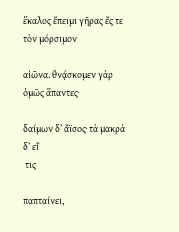ἕκαλος ἔπειμι γῆρας ἔς τε τὸν μόρσιμον

αἰῶνα. θνᾴσκομεν γὰρ ὁμῶς ἅπαντες·

δαίμων δʼ ἄϊσος· τὰ μακρὰ δʼ εἴ
 τις

παπταίνει,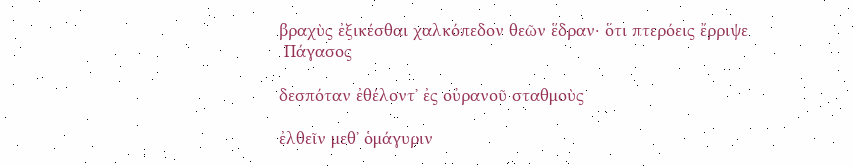βραχὺς ἐξικέσθαι χαλκόπεδον θεῶν ἕδραν· ὅτι πτερόεις ἔρριψε
 Πάγασος

δεσπόταν ἐθέλοντʼ ἐς οὐρανοῦ σταθμοὺς

ἐλθεῖν μεθʼ ὁμάγυριν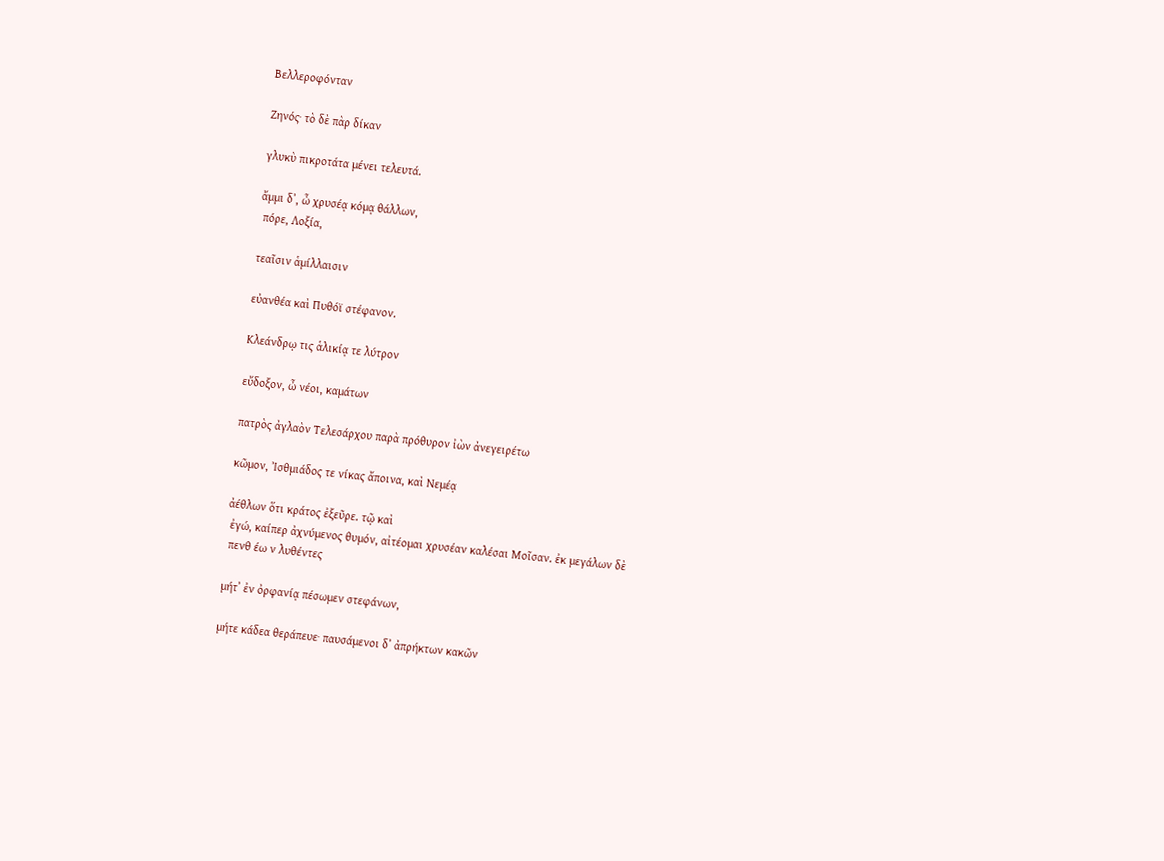Βελλεροφόνταν

Ζηνός· τὸ δὲ πὰρ δίκαν

γλυκὺ πικροτάτα μένει τελευτά.

ἄμμι δʼ, ὦ χρυσέᾳ κόμᾳ θάλλων,
 πόρε, Λοξία,

τεαῖσιν ἁμίλλαισιν

εὐανθέα καὶ Πυθόϊ στέφανον.

Κλεάνδρῳ τις ἁλικίᾳ τε λύτρον

εὔδοξον, ὦ νέοι, καμάτων

πατρὸς ἀγλαὸν Τελεσάρχου παρὰ πρόθυρον ἰὼν ἀνεγειρέτω

κῶμον, Ἰσθμιάδος τε νίκας ἄποινα, καὶ Νεμέᾳ

ἀέθλων ὅτι κράτος ἐξεῦρε. τῷ καὶ
 ἐγώ, καίπερ ἀχνύμενος θυμόν, αἰτέομαι χρυσέαν καλέσαι Μοῖσαν. ἐκ μεγάλων δὲ
 πενθ έω ν λυθέντες

μήτʼ ἐν ὀρφανίᾳ πέσωμεν στεφάνων,

μήτε κάδεα θεράπευε· παυσάμενοι δʼ ἀπρήκτων κακῶν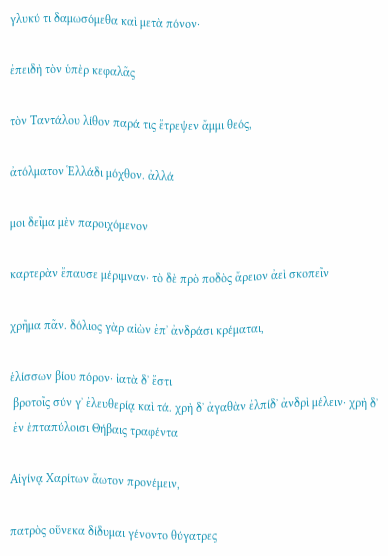γλυκύ τι δαμωσόμεθα καὶ μετὰ πόνον·

ἐπειδὴ τὸν ὑπὲρ κεφαλᾶς

τὸν Ταντάλου λίθον παρά τις ἔτρεψεν ἄμμι θεός,

ἀτόλματον Ἑλλάδι μόχθον. ἀλλά

μοι δεῖμα μὲν παροιχόμενον

καρτερὰν ἔπαυσε μέριμναν· τὸ δὲ πρὸ ποδὸς ἄρειον ἀεὶ σκοπεῖν

χρῆμα πᾶν. δόλιος γὰρ αἰὼν ἐπʼ ἀνδράσι κρέμαται,

ἑλίσσων βίου πόρον· ἰατὰ δʼ ἔστι
 βροτοῖς σύν γʼ ἐλευθερίᾳ καὶ τά. χρὴ δʼ ἀγαθὰν ἐλπίδʼ ἀνδρὶ μέλειν· χρὴ δʼ
 ἐν ἑπταπύλοισι Θήβαις τραφέντα

Αἰγίνᾳ Χαρίτων ἄωτον προνέμειν,

πατρὸς οὕνεκα δίδυμαι γένοντο θύγατρες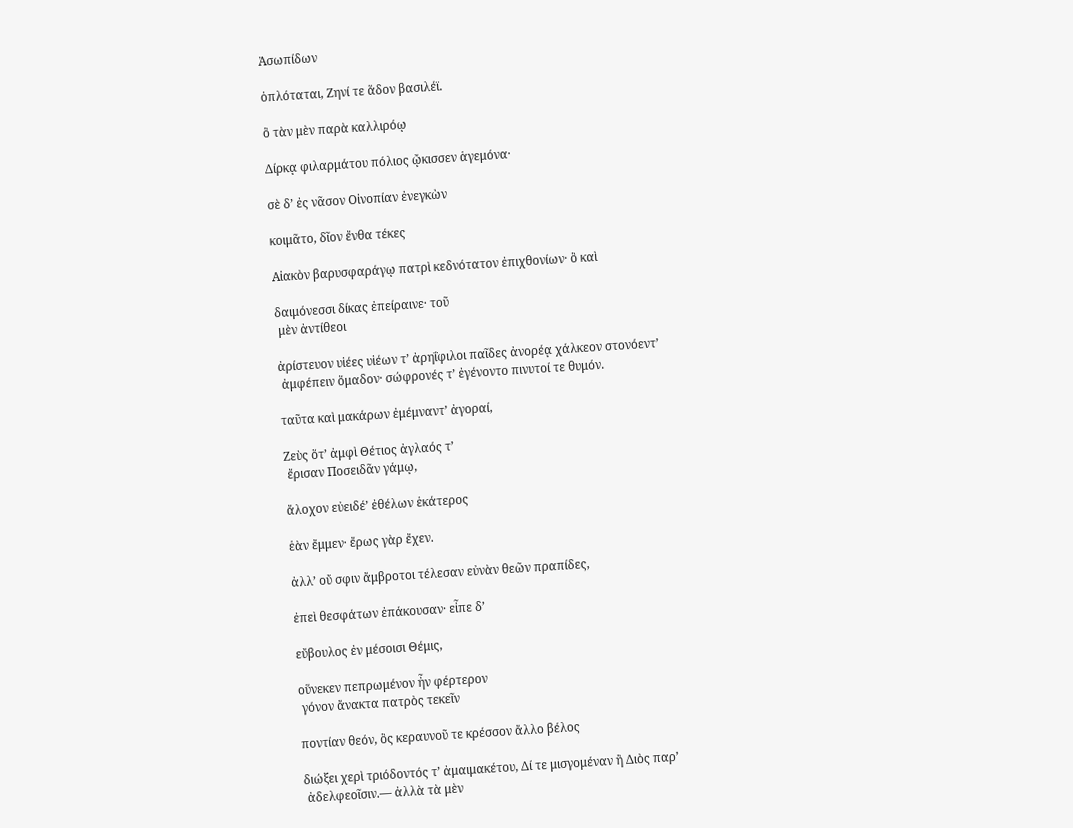Ἀσωπίδων

ὁπλόταται, Ζηνί τε ἅδον βασιλέϊ.

ὃ τὰν μὲν παρὰ καλλιρόῳ

Δίρκᾳ φιλαρμάτου πόλιος ᾤκισσεν ἁγεμόνα·

σὲ δʼ ἐς νᾶσον Οἰνοπίαν ἐνεγκὼν

κοιμᾶτο, δῖον ἔνθα τέκες

Αἰακὸν βαρυσφαράγῳ πατρὶ κεδνότατον ἐπιχθονίων· ὃ καὶ

δαιμόνεσσι δίκας ἐπείραινε· τοῦ
 μὲν ἀντίθεοι

ἀρίστευον υἱέες υἱέων τʼ ἀρηΐφιλοι παῖδες ἀνορέᾳ χάλκεον στονόεντʼ
 ἀμφέπειν ὅμαδον· σώφρονές τʼ ἐγένοντο πινυτοί τε θυμόν.

ταῦτα καὶ μακάρων ἐμέμναντʼ ἀγοραί,

Ζεὺς ὅτʼ ἀμφὶ Θέτιος ἀγλαός τʼ
 ἔρισαν Ποσειδᾶν γάμῳ,

ἄλοχον εὐειδέʼ ἐθέλων ἑκάτερος

ἑὰν ἔμμεν· ἔρως γὰρ ἔχεν.

ἀλλʼ οὔ σφιν ἄμβροτοι τέλεσαν εὐνὰν θεῶν πραπίδες,

ἐπεὶ θεσφάτων ἐπάκουσαν· εἶπε δʼ

εὔβουλος ἐν μέσοισι Θέμις,

οὕνεκεν πεπρωμένον ἦν φέρτερον
 γόνον ἄνακτα πατρὸς τεκεῖν

ποντίαν θεόν, ὃς κεραυνοῦ τε κρέσσον ἄλλο βέλος

διώξει χερὶ τριόδοντός τʼ ἀμαιμακέτου, Δί τε μισγομέναν ἢ Διὸς παρʼ
 ἀδελφεοῖσιν.— ἀλλὰ τὰ μὲν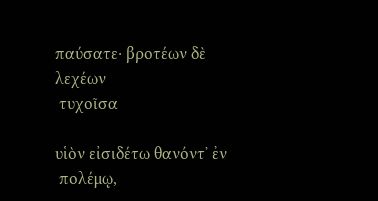παύσατε· βροτέων δὲ λεχέων
 τυχοῖσα

υἱὸν εἰσιδέτω θανόντʼ ἐν
 πολέμῳ,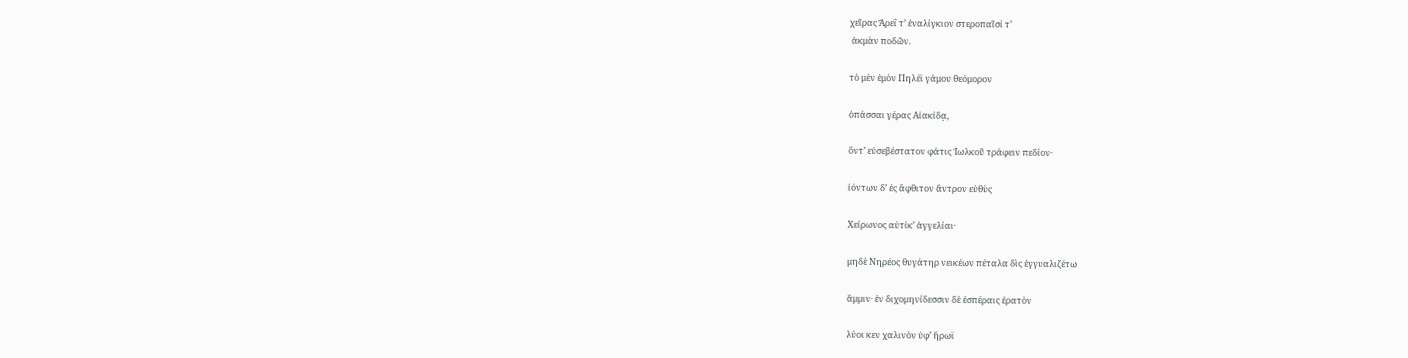χεῖρας Ἄρεΐ τʼ ἐναλίγκιον στεροπαῖσί τʼ
 ἀκμὰν ποδῶν.

τὸ μὲν ἐμὸν Πηλέϊ γάμου θεόμορον

ὀπάσσαι γέρας Αἰακίδᾳ,

ὅντʼ εὐσεβέστατον φάτις Ἰωλκοῦ τράφειν πεδίον·

ἰόντων δʼ ἐς ἄφθιτον ἄντρον εὐθὺς

Χείρωνος αὐτίκʼ ἀγγελίαι·

μηδὲ Νηρέος θυγάτηρ νεικέων πέταλα δὶς ἐγγυαλιζέτω

ἄμμιν· ἐν διχομηνίδεσσιν δὲ ἑσπέραις ἐρατὸν

λύοι κεν χαλινὸν ὑφʼ ἥρωϊ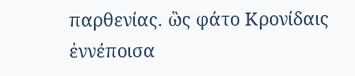παρθενίας. ὣς φάτο Κρονίδαις ἐννέποισα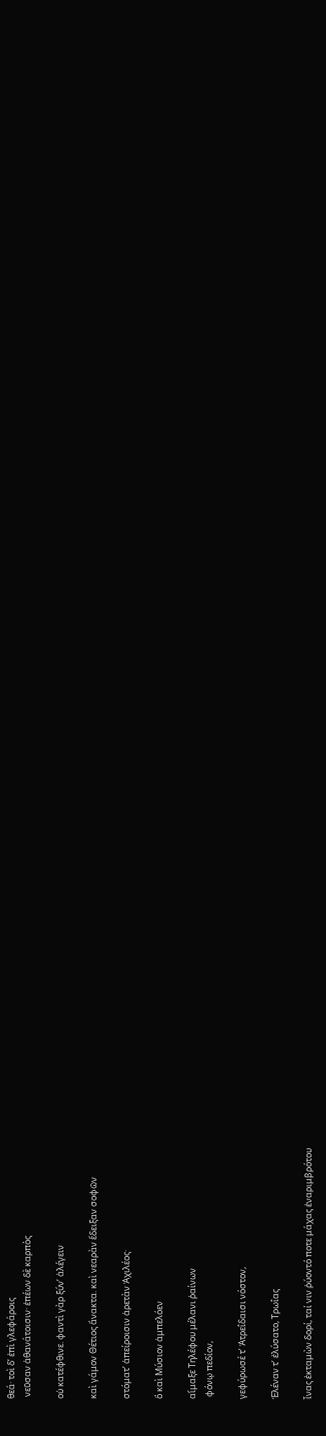θεά· τοὶ δʼ ἐπὶ γλεφάροις
 νεῦσαν ἀθανάτοισιν· ἐπέων δὲ καρπὸς

οὐ κατέφθινε. φαντὶ γὰρ ξύνʼ ἀλέγειν

καὶ γάμον Θέτιος ἄνακτα. καὶ νεαρὰν ἔδειξαν σοφῶν

στόματʼ ἀπείροισιν ἀρετὰν Ἀχιλέος·

ὃ καὶ Μύσιον ἀμπελόεν

αἵμαξε Τηλέφου μέλανι ῥαίνων
 φόνῳ πεδίον,

γεφύρωσέ τʼ Ἀτρεΐδαισι νόστον,

Ἑλέναν τʼ ἐλύσατο, Τρωΐας

ἶνας ἐκταμὼν δορί, ταί νιν ῥύοντό ποτε μάχας ἐναριμβρότου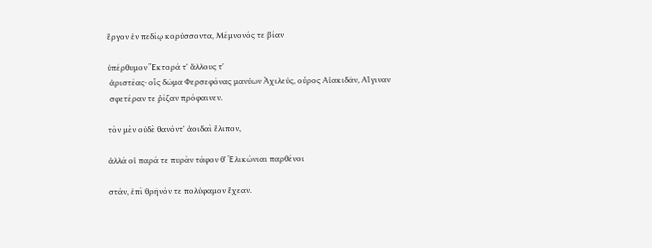ἔργον ἐν πεδίῳ κορύσσοντα, Μέμνονός τε βίαν

ὑπέρθυμον Ἕκτορά τʼ ἄλλους τʼ
 ἀριστέας· οἷς δῶμα Φερσεφόνας μανύων Ἀχιλεύς, οὖρος Αἰακιδᾶν, Αἴγιναν
 σφετέραν τε ῥίζαν πρόφαινεν.

τὸν μὲν οὐδὲ θανόντʼ ἀοιδαὶ ἔλιπον,

ἀλλά οἱ παρά τε πυρὰν τάφον θʼ Ἑλικώνιαι παρθένοι

στάν, ἐπὶ θρῆνόν τε πολύφαμον ἔχεαν.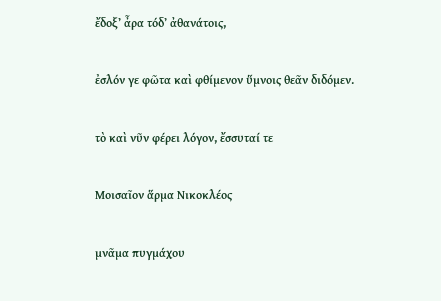ἔδοξʼ ἆρα τόδʼ ἀθανάτοις,

ἐσλόν γε φῶτα καὶ φθίμενον ὕμνοις θεᾶν διδόμεν.

τὸ καὶ νῦν φέρει λόγον, ἔσσυταί τε

Μοισαῖον ἅρμα Νικοκλέος

μνᾶμα πυγμάχου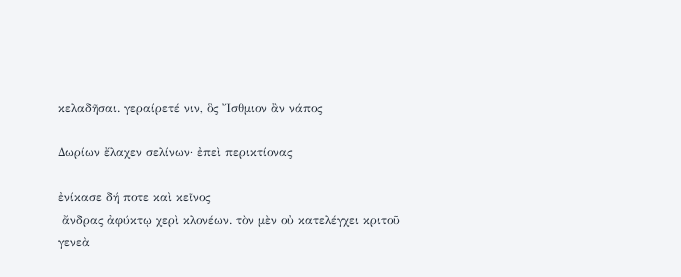κελαδῆσαι. γεραίρετέ νιν, ὃς Ἴσθμιον ἂν νάπος

Δωρίων ἔλαχεν σελίνων· ἐπεὶ περικτίονας

ἐνίκασε δή ποτε καὶ κεῖνος
 ἄνδρας ἀφύκτῳ χερὶ κλονέων. τὸν μὲν οὐ κατελέγχει κριτοῦ γενεὰ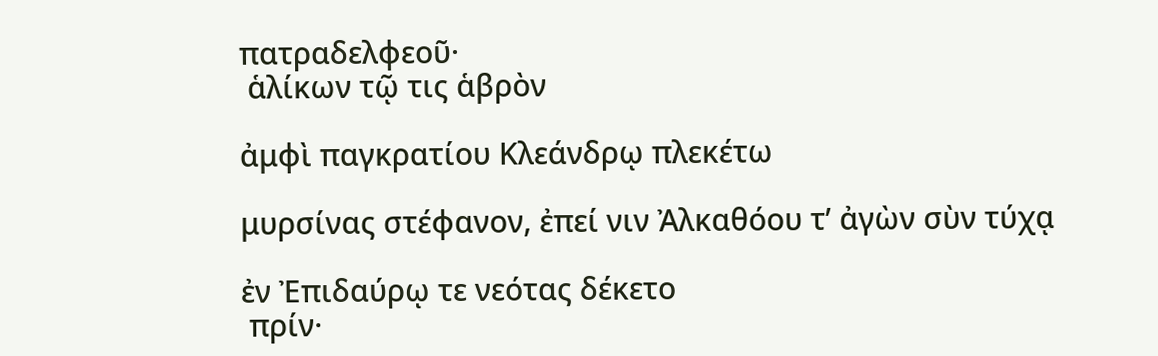πατραδελφεοῦ·
 ἁλίκων τῷ τις ἁβρὸν

ἀμφὶ παγκρατίου Κλεάνδρῳ πλεκέτω

μυρσίνας στέφανον, ἐπεί νιν Ἀλκαθόου τʼ ἀγὼν σὺν τύχᾳ

ἐν Ἐπιδαύρῳ τε νεότας δέκετο
 πρίν·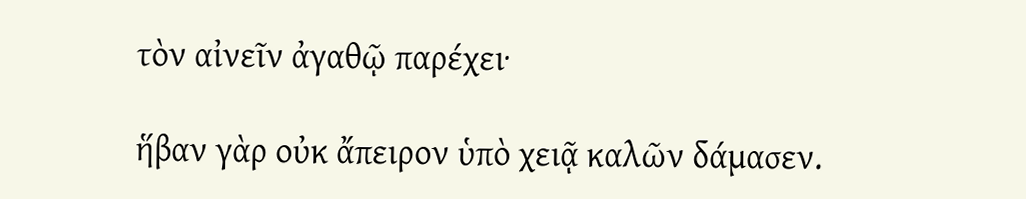τὸν αἰνεῖν ἀγαθῷ παρέχει·

ἥβαν γὰρ οὐκ ἄπειρον ὑπὸ χειᾷ καλῶν δάμασεν.